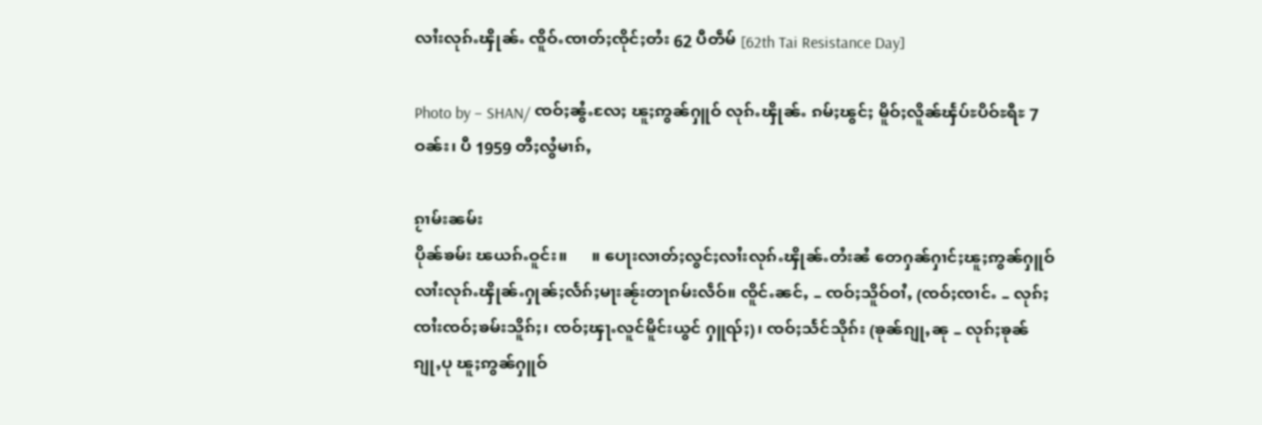လၢႆးလုၵ်ႉၾိုၼ်ႉ ၸိူဝ်ႉၸၢတ်ႈၸိုင်ႈတႆး 62 ပီတဵမ် [62th Tai Resistance Day]

Photo by – SHAN/ ၸဝ်ႈၼွႆႉလႄႈ ၽူႈဢွၼ်ႁူဝ် လုၵ်ႉၾိုၼ်ႉ ၵမ်ႈၽွင်ႈ မိူဝ်ႈလိူၼ်ၾႅပ်ႊပိဝ်ႊရီႊ 7 ဝၼ်း၊ ပီ 1959 တီႈလွႆမၢၵ်ႇ

ၵႂၢမ်းၼမ်း
ပိုၼ်ၶမ်း ၽယၵ်ႉဝူင်း။      ။ ပေႃးလၢတ်ႈလွင်ႈလၢႆးလုၵ်ႉၾိုၼ်ႉတႆးၼႆ တေႁၼ်ႁၢင်ႈၽူႈဢွၼ်ႁူဝ်လၢႆးလုၵ်ႉၾိုၼ်ႉႁုၼ်ႈလႅၵ်ႈမႃးၼႂ်းတႃၵမ်းလဵဝ်။ ၸိူင်ႉၼင်ႇ – ၸဝ်ႈသိူဝ်ဝၢႆႇ (ၸဝ်ႈၸၢင်ႉ – လုၵ်ႈၸၢႆးၸဝ်ႈၶမ်းသိူၵ်ႈ၊ ၸဝ်ႈၾႃႉလူင်မိူင်းယွင် ႁူၺ်ႈ)၊ ၸဝ်ႈသႅင်သိုၵ်း (ၶုၼ်ၵျုႇၼု – လုၵ်ႈၶုၼ်ၵျုႇပု ၽူႈဢွၼ်ႁူဝ်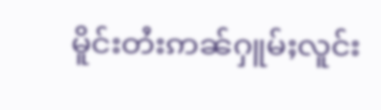မိူင်းတႆးဢၼ်ႁူမ်ႈလူင်း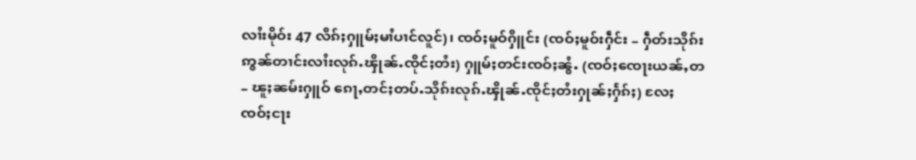လၢႆးမိုဝ်း 47 လိၵ်ႈႁူမ်ႈမၢႆပၢင်လူင်)၊ ၸဝ်ႈမူဝ်ႁိူင်း (ၸဝ်ႈမူဝ်းႁဵင်း – ႁဵတ်းသိုၵ်းဢွၼ်တၢင်းလၢႆးလုၵ်ႉၾိုၼ်ႉၸိုင်ႈတႆး) ႁူမ်ႈတင်းၸဝ်ႈၼွႆႉ (ၸဝ်ႈၸေႃးယၼ်ႇတ – ၽူႈၼမ်းႁူဝ် ၵေႃႇတင်ႈတပ်ႉသိုၵ်းလုၵ်ႉၾိုၼ်ႉၸိုင်ႈတႆးႁုၼ်ႈႁႅၵ်ႈ) လႄႈ ၸဝ်ႈငႃး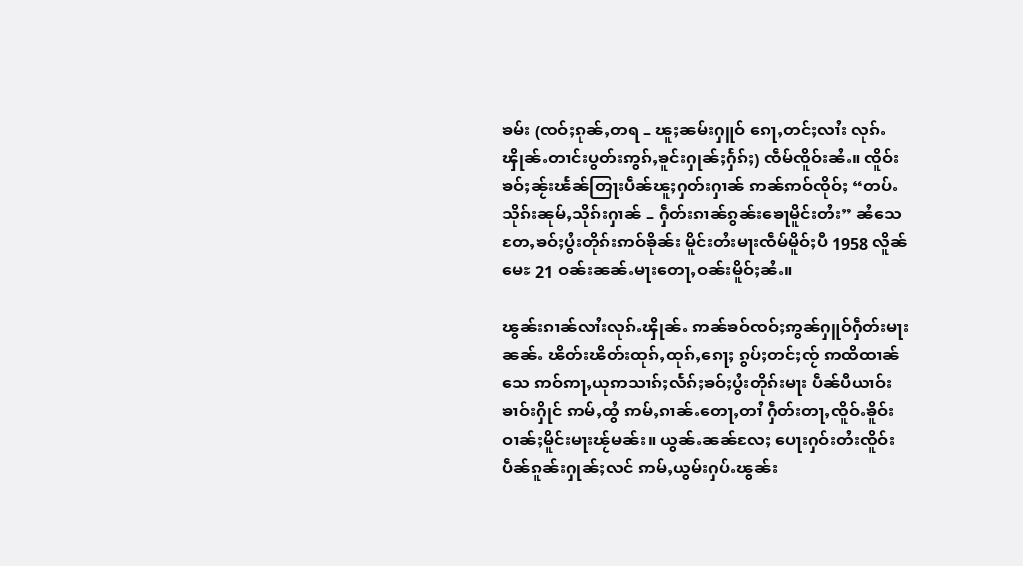ၶမ်း (ၸဝ်ႈၵုၼ်ႇတရ – ၽူႈၼမ်းႁူဝ် ၵေႃႇတင်ႈလၢႆး လုၵ်ႉၾိုၼ်ႉတၢင်းပွတ်းဢွၵ်ႇၶူင်းႁုၼ်ႈႁႅၵ်ႈ) ၸဵမ်ၸိူဝ်းၼႆႉ။ ၸိူဝ်းၶဝ်ႈၼႂ်းၽႅၼ်တြႃးပဵၼ်ၽူႈႁတ်းႁၢၼ် ဢၼ်ဢဝ်ၸိုဝ်ႈ “တပ်ႉသိုၵ်းၼုမ်ႇသိုၵ်းႁၢၼ် – ႁဵတ်းၵၢၼ်ၵွၼ်းၶေႃမိူင်းတႆး” ၼႆသေ တႄႇၶဝ်ႈပွႆးတိုၵ်းဢဝ်ၶိုၼ်း မိူင်းတႆးမႃးၸဵမ်မိူဝ်ႈပီ 1958 လိူၼ်မေႊ 21 ဝၼ်းၼၼ်ႉမႃးတေႃႇဝၼ်းမိူဝ်ႈၼႆႉ။

ၽွၼ်းၵၢၼ်လၢႆးလုၵ်ႉၾိုၼ်ႉ ဢၼ်ၶဝ်ၸဝ်ႈဢွၼ်ႁူဝ်ႁဵတ်းမႃးၼၼ်ႉ ၽိတ်းၽိတ်းထုၵ်ႇထုၵ်ႇၵေႃႈ ၵွပ်ႈတင်ႈၸႂ် ဢထိထၢၼ်သေ ဢဝ်ဢႃႇယုဢသၢၵ်ႈလႅၵ်ႈၶဝ်ႈပွႆးတိုၵ်းမႃး ပဵၼ်ပီယၢဝ်းၶၢဝ်းႁိုင် ဢမ်ႇထွႆ ဢမ်ႇၵၢၼ်ႉတေႃႇတၢႆ ႁဵတ်းတႃႇၸိူဝ်ႉၶိူဝ်း ဝၢၼ်ႈမိူင်းမႃးၽႂ်မၼ်း။ ယွၼ်ႉၼၼ်လႄႈ ပေႃးႁဝ်းတႆးၸိူဝ်းပဵၼ်ၵူၼ်းႁုၼ်ႈလင် ဢမ်ႇယွမ်းႁပ်ႉၽွၼ်း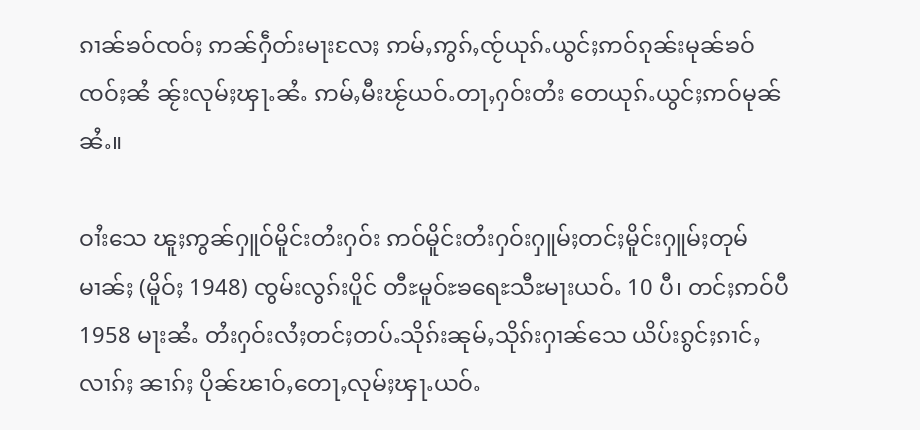ၵၢၼ်ၶဝ်ၸဝ်ႈ ဢၼ်ႁဵတ်းမႃးလႄႈ ဢမ်ႇဢွၵ်ႇၸႂ်ယုၵ်ႉယွင်ႈဢဝ်ၵုၼ်းမုၼ်ၶဝ်ၸဝ်ႈၼႆ ၼႂ်းလုမ်ႈၾႃႉၼႆႉ ဢမ်ႇမီးၽႂ်ယဝ်ႉတႃႇႁဝ်းတႆး တေယုၵ်ႉယွင်ႈဢဝ်မုၼ်ၼႆႉ။

ဝၢႆးသေ ၽူႈဢွၼ်ႁူဝ်မိူင်းတႆးႁဝ်း ဢဝ်မိူင်းတႆးႁဝ်းႁူမ်ႈတင်ႈမိူင်းႁူမ်ႈတုမ်မၢၼ်ႈ (မိူဝ်ႈ 1948) ၸွမ်းလွၵ်းပိူင် တီႊမူဝ်ႊၶရေႊသီႊမႃးယဝ်ႉ 10 ပီ၊ တင်ႈဢဝ်ပီ 1958 မႃးၼႆႉ တႆးႁဝ်းလႆႈတင်ႈတပ်ႉသိုၵ်းၼုမ်ႇသိုၵ်းႁၢၼ်သေ ယိပ်းၵွင်ႈၵၢင်ႇလၢၵ်ႈ ၼၢၵ်ႈ ပိုၼ်ၽၢဝ်ႇတေႃႇလုမ်ႈၾႃႉယဝ်ႉ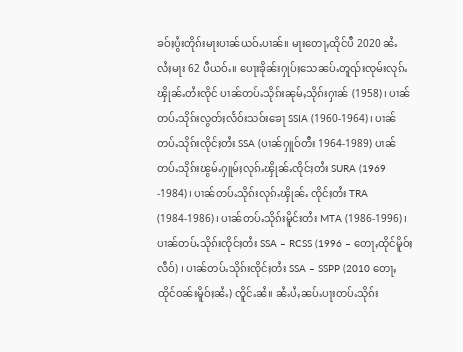ၶဝ်ႈပွႆးတိုၵ်းမႃးပၢၼ်ယဝ်ႉပၢၼ်။ မႃးတေႃႇထိုင်ပီ 2020 ၼႆႉ လႆႈမႃး 62 ပီယဝ်ႉ။ ပေႃးၶိုၼ်းႁုပ်ႈသေၼပ်ႉတူၺ်းၸုမ်းလုၵ်ႉၾိုၼ်ႉတႆးၸိုင် ပၢၼ်တပ်ႉသိုၵ်းၼုမ်ႇသိုၵ်းႁၢၼ် (1958)၊ ပၢၼ်တပ်ႉသိုၵ်းလွတ်ႈလႅဝ်းသဝ်းၶေႃ SSIA (1960-1964)၊ ပၢၼ်တပ်ႉသိုၵ်းၸိုင်ႈတႆး SSA (ပၢၼ်ႁူဝ်တီး 1964-1989) ပၢၼ်တပ်ႉသိုၵ်းၽွမ်ႉႁူမ်ႈလုၵ်ႉၾိုၼ်ႉၸိုင်ႈတႆး SURA (1969 -1984)၊ ပၢၼ်တပ်ႉသိုၵ်းလုၵ်ႉၾိုၼ်ႉ ၸိုင်ႈတႆး TRA (1984-1986)၊ ပၢၼ်တပ်ႉသိုၵ်းမိူင်းတႆး MTA (1986-1996)၊ ပၢၼ်တပ်ႉသိုၵ်းၸိုင်ႈတႆး SSA – RCSS (1996 – တေႃႇထိုင်မိူဝ်ႈလဵဝ်) ၊ ပၢၼ်တပ်ႉသိုၵ်းၸိုင်ႈတႆး SSA – SSPP (2010 တေႃႇထိုင်ဝၼ်းမိူဝ်ႈၼႆႉ) ၸိူင်ႉၼႆ။ ၼႆႉပႆႇၼပ်ႉပႃးတပ်ႉသိုၵ်း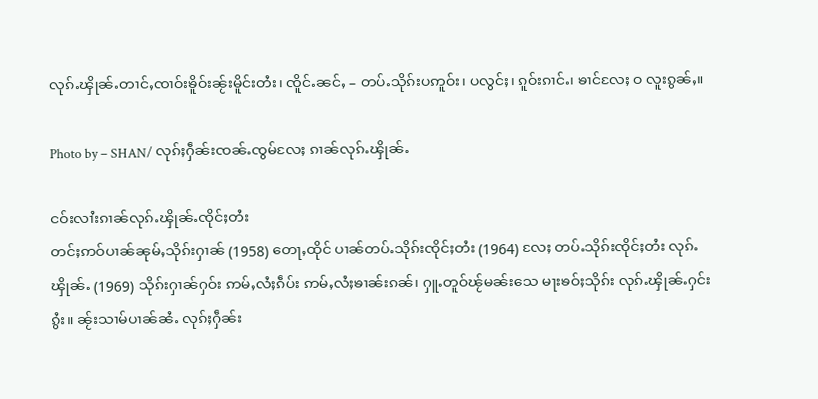လုၵ်ႉၾိုၼ်ႉတၢင်ႇၸၢဝ်းၶိူဝ်းၼႂ်းမိူင်းတႆး၊ ၸိူင်ႉၼင်ႇ – တပ်ႉသိုၵ်းပဢူဝ်း၊ ပလွင်ႈ၊ ၵူဝ်းၵၢင်ႉ၊ ၶၢင်လႄႈ ဝ လူးၵွၼ်ႇ။

Photo by – SHAN/ လုၵ်ႈႁဵၼ်းၸၼ်ႉၸွမ်လႄႈ ၵၢၼ်လုၵ်ႉၾိုၼ်ႉ

ငဝ်းလၢႆးၵၢၼ်လုၵ်ႉၾိုၼ်ႉၸိုင်ႈတႆး
တင်ႈဢဝ်ပၢၼ်ၼုမ်ႇသိုၵ်းႁၢၼ် (1958) တေႃႇထိုင် ပၢၼ်တပ်ႉသိုၵ်းၸိုင်ႈတႆး (1964) လႄႈ တပ်ႉသိုၵ်းၸိုင်ႈတႆး လုၵ်ႉၾိုၼ်ႉ (1969) သိုၵ်းႁၢၼ်ႁဝ်း ဢမ်ႇလႆႈၵဵပ်း ဢမ်ႇလႆႈၶၢၼ်းၵၼ်၊ ႁူႉတူဝ်ၽႂ်မၼ်းသေ မႃးၶဝ်ႈသိုၵ်း လုၵ်ႉၾိုၼ်ႉႁင်းၵွႆး။ ၼႂ်းသၢမ်ပၢၼ်ၼႆႉ လုၵ်ႈႁဵၼ်း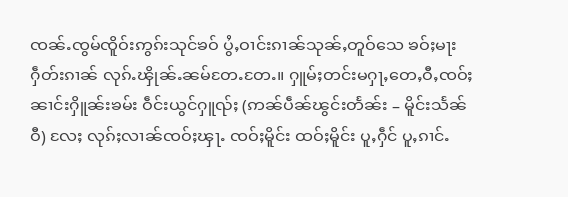ၸၼ်ႉၸွမ်ၸိူဝ်းဢွၵ်းသုင်ၶဝ် ပွႆႇဝၢင်းၵၢၼ်သုၼ်ႇတူဝ်သေ ၶဝ်ႈမႃးႁဵတ်းၵၢၼ် လုၵ်ႉၾိုၼ်ႉၼမ်တႄႉတႄႉ။ ႁူမ်ႈတင်းမႁႃႇတေႇဝီႇၸဝ်ႈၼၢင်းႁိူၼ်းၶမ်း ဝဵင်းယွင်ႁူၺ်ႈ (ဢၼ်ပဵၼ်ၽွင်းတႅၼ်း – မိူင်းသႅၼ်ဝီ) လႄႈ လုၵ်ႈလၢၼ်ၸဝ်ႈၾႃႉ ၸဝ်ႈမိူင်း ထဝ်ႈမိူင်း ပူႇႁဵင် ပူႇၵၢင်ႉ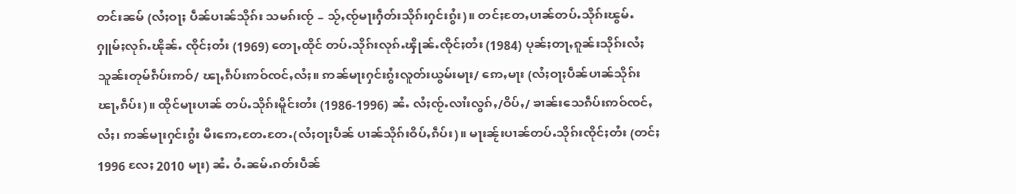တင်းၼမ် (လႆႈဝႃႈ ပဵၼ်ပၢၼ်သိုၵ်း သမၵ်းၸႂ် – သႂ်ႇၸႂ်မႃးႁဵတ်းသိုၵ်းႁင်းၵွႆး)။ တင်ႈတႄႇပၢၼ်တပ်ႉသိုၵ်းၽွမ်ႉႁူမ်ႈလုၵ်ႉၽိုၼ်ႉ ၸိုင်ႈတႆး (1969) တေႃႇထိုင် တပ်ႉသိုၵ်းလုၵ်ႉၾိုၼ်ႉၸိုင်ႈတႆး (1984) ပုၼ်ႈတႃႇၵူၼ်းသိုၵ်းလႆႈသူၼ်းတုမ်ၵဵပ်းဢဝ်/ ၽႃႇၵဵပ်းဢဝ်ၸင်ႇလႆႈ။ ဢၼ်မႃးႁင်းၵွႆးလူတ်းယွမ်းမႃး/ ဢေႇမႃး (လႆႈဝႃႈပဵၼ်ပၢၼ်သိုၵ်းၽႃႇၵဵပ်း)။ ထိုင်မႃးပၢၼ် တပ်ႉသိုၵ်းမိူင်းတႆး (1986-1996) ၼႆႉ လႆႈၸႂ်ႉလၢႆးလွၵ်ႇ/ဝိပ်ႇ/ ၶၢၼ်းသေၵဵပ်းဢဝ်ၸင်ႇလႆႈ၊ ဢၼ်မႃးႁင်းၵွႆး မီးဢေႇတႄႉတႄႉ(လႆႈဝႃႈပဵၼ် ပၢၼ်သိုၵ်းဝိပ်ႇၵဵပ်း)။ မႃးၼႂ်းပၢၼ်တပ်ႉသိုၵ်းၸိုင်ႈတႆး (တင်ႈ 1996 လႄႈ 2010 မႃး) ၼႆႉ ဝႆႉၼမ်ႉၵတ်းပဵၼ်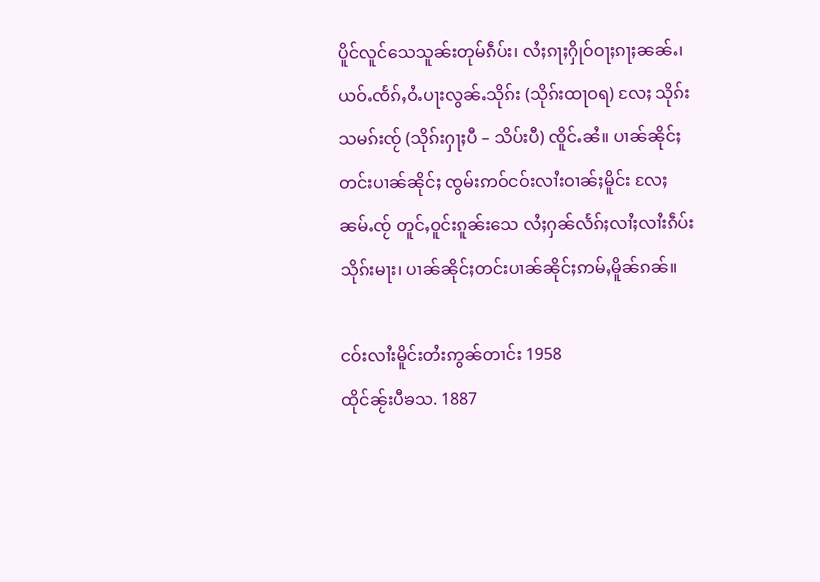ပိူင်လူင်သေသူၼ်းတုမ်ၵဵပ်း၊ လႆႈၵႃႈႁိုဝ်ဝႃႈၵႃႈၼၼ်ႉ၊ ယဝ်ႉၸႅၵ်ႇဝႆႉပႃးလွၼ်ႉသိုၵ်း (သိုၵ်းထႃဝရ) လႄႈ သိုၵ်းသမၵ်းၸႂ် (သိုၵ်းႁႃႈပီ – သိပ်းပီ) ၸိူင်ႉၼႆ။ ပၢၼ်ၼိုင်ႈတင်းပၢၼ်ၼိုင်ႈ ၸွမ်းဢဝ်ငဝ်းလၢႆးဝၢၼ်ႈမိူင်း လႄႈၼမ်ႉၸႂ် တူင်ႇဝူင်းၵူၼ်းသေ လႆႈႁၼ်လႅၵ်ႈလၢႆႈလၢႆးၵဵပ်းသိုၵ်းမႃး၊ ပၢၼ်ၼိုင်ႈတင်းပၢၼ်ၼိုင်ႈဢမ်ႇမိူၼ်ၵၼ်။

ငဝ်းလၢႆးမိူင်းတႆးဢွၼ်တၢင်း 1958
ထိုင်ၼႂ်းပီၶသ. 1887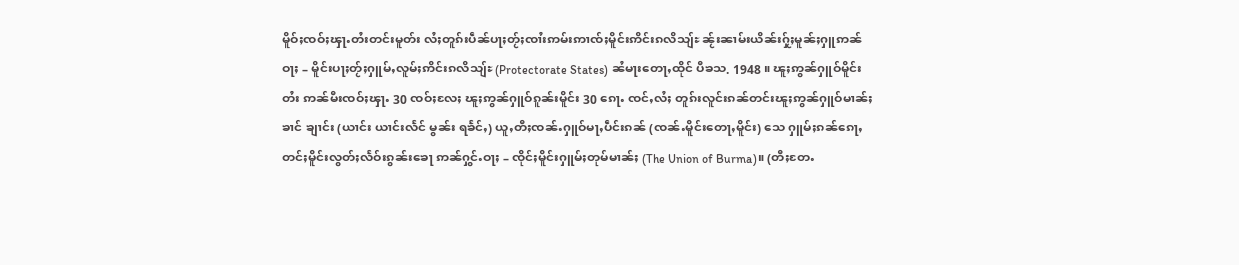မိူဝ်ႈၸဝ်ႈၾႃႉတႆးတင်းမူတ်း လႆႈတူၵ်းပဵၼ်ပႃႈတႂ်ႈၸၢႆးဢမ်းဢၢၸ်ႈမိူင်းဢိင်းၵလိသျ်ႊ ၼႂ်းၼၢမ်းယိၼ်းႁႂ်ႈမူၼ်ႈႁူဢၼ်ဝႃႈ – မိူင်းပႃႈတႂ်ႈႁူမ်ႇလူမ်ႈဢိင်းၵလိသျ်ႊ (Protectorate States) ၼႆမႃးတေႃႇထိုင် ပီၶသ. 1948 ။ ၽူႈဢွၼ်ႁူဝ်မိူင်းတႆး ဢၼ်မီးၸဝ်ႈၾႃႉ 30 ၸဝ်ႈလႄႈ ၽူႈဢွၼ်ႁူဝ်ၵူၼ်းမိူင်း 30 ၵေႃႉ ၸင်ႇလႆႈ တူၵ်းလူင်းၵၼ်တင်းၽူႈဢွၼ်ႁူဝ်မၢၼ်ႈ ၶၢင် ၶျၢင်း (ယၢင်း ယၢင်းလႅင် မွၼ်း ရၶႅင်ႇ) ယူႇတီႈၸၼ်ႉႁူဝ်မႃႇပဵင်းၵၼ် (ၸၼ်ႉမိူင်းတေႃႇမိူင်း) သေ ႁူမ်ႈၵၼ်ၵေႃႇတင်ႈမိူင်းလွတ်ႈလႅဝ်းၵွၼ်းၶေႃ ဢၼ်ႁွင်ႉဝႃႈ – ၸိုင်ႈမိူင်းႁူမ်ႈတုမ်မၢၼ်ႈ (The Union of Burma)။ (တီႈတႄႉ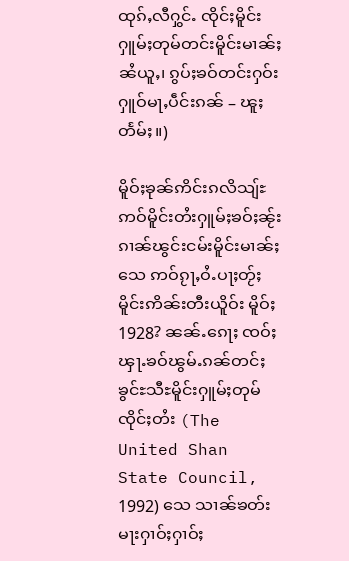ထုၵ်ႇလီႁွင်ႉ ၸိုင်ႈမိူင်းႁူမ်ႈတုမ်တင်းမိူင်းမၢၼ်ႈၼႆယူႇ၊ ၵွပ်ႈၶဝ်တင်းႁဝ်းႁူဝ်မႃႇပဵင်းၵၼ် – ၽူႈတႅမ်ႈ။)

မိူဝ်ႈၶုၼ်ဢိင်းၵလိသျ်ႊ ဢဝ်မိူင်းတႆးႁူမ်ႈၶဝ်ႈၼႂ်းၵၢၼ်ၽွင်းငမ်းမိူင်းမၢၼ်ႈသေ ဢဝ်ၵႂႃႇဝႆႉပႃႈတႂ်ႈမိူင်းဢိၼ်းတီးယိူဝ်း မိူဝ်ႈ 1928? ၼၼ်ႉၵေႃႈ ၸဝ်ႈၾႃႉၶဝ်ၽွမ်ႉၵၼ်တင်ႈၶွင်ႊသီႊမိူင်းႁူမ်ႈတုမ်ၸိုင်ႈတႆး (The United Shan State Council, 1992) သေ သၢၼ်ၶတ်းမႃးႁၢဝ်ႈႁၢဝ်ႈ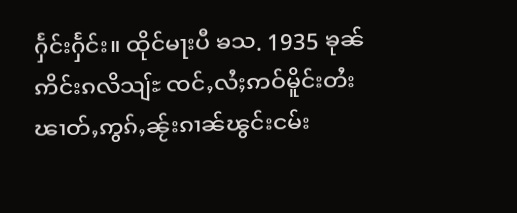ႁႅင်းႁႅင်း။ ထိုင်မႃးပီ ၶသ. 1935 ၶုၼ်ဢိင်းၵလိသျ်ႊ ၸင်ႇလႆႈဢဝ်မိူင်းတႆး ၽၢတ်ႇဢွၵ်ႇၼႂ်းၵၢၼ်ၽွင်းငမ်း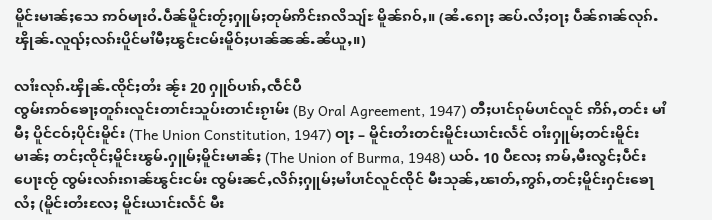မိူင်းမၢၼ်ႈသေ ဢဝ်မႃးဝႆႉပဵၼ်မိူင်းတႂ်ႈႁူမ်ႈတုမ်ဢိင်းၵလိသျ်ႊ မိူၼ်ၵဝ်ႇ။ (ၼႆႉၵေႃႈ ၼပ်ႉလႆႈဝႃႈ ပဵၼ်ၵၢၼ်လုၵ်ႉၾိုၼ်ႉလူၺ်ႈလၵ်းပိူင်မၢႆမီႈၽွင်းငမ်းမိူဝ်ႈပၢၼ်ၼၼ်ႉၼႆယူႇ။)

လၢႆးလုၵ်ႉၾိုၼ်ႉၸိုင်ႈတႆး ၼႂ်း 20 ႁူဝ်ပၢၵ်ႇၸဵင်ပီ
ၸွမ်းဢဝ်ၶေႃႈတူၵ်းလူင်းတၢင်းသူပ်းတၢင်းၵႂၢမ်း (By Oral Agreement, 1947) တီႈပၢင်ၵုမ်ပၢင်လူင် ဢိၵ်ႇတင်း မၢႆမီႈ ပိူင်ငဝ်ႈပိုင်းမိူင်း (The Union Constitution, 1947) ဝႃႈ – မိူင်းတႆးတင်းမိူင်းယၢင်းလႅင် ဝၢႆးႁူမ်ႈတင်းမိူင်းမၢၼ်ႈ တင်ႈၸိုင်ႈမိူင်းၽွမ်ႉႁူမ်ႈမိူင်းမၢၼ်ႈ (The Union of Burma, 1948) ယဝ်ႉ 10 ပီလႄႈ ဢမ်ႇမီးလွင်ႈပဵင်းပေႃးၸႂ် ၸွမ်းလၵ်းၵၢၼ်ၽွင်းငမ်း ၸွမ်းၼင်ႇလိၵ်ႈႁူမ်ႈမၢႆပၢင်လူင်ၸိုင် မီးသုၼ်ႇၽၢတ်ႇဢွၵ်ႇတင်ႈမိူင်းႁင်းၶေႃလႆႈ (မိူင်းတႆးလႄႈ မိူင်းယၢင်းလႅင် မီး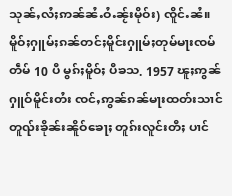သုၼ်ႇလႆႈဢၼ်ၼႆႉဝႆႉၼႂ်းမိုဝ်း) ၸိူင်ႉၼႆ။ မိူဝ်ႈႁူမ်ႈၵၼ်တင်ႈမိူင်းႁူမ်ႈတုမ်မႃးၸမ်တဵမ် 10 ပီ မွၵ်ႈမိူဝ်ႈ ပီၶသ. 1957 ၽူႈဢွၼ်ႁူဝ်မိူင်းတႆး ၸင်ႇဢွၼ်ၵၼ်မႃးထတ်းသၢင်တူၺ်းၶိုၼ်းၼိူဝ်ၶေႃႈ တူၵ်းလူင်းတီႈ ပၢင်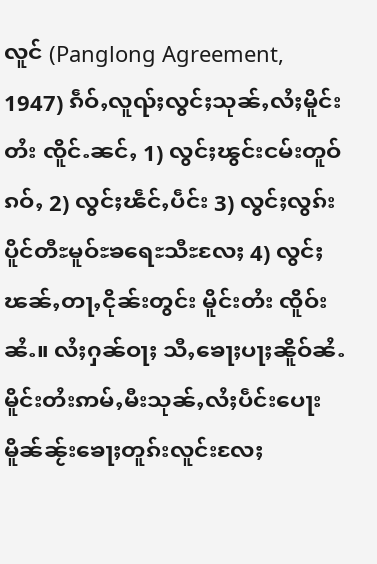လူင် (Panglong Agreement, 1947) ၵဵဝ်ႇလူၺ်ႈလွင်ႈသုၼ်ႇလႆႈမိူင်းတႆး ၸိူင်ႉၼင်ႇ 1) လွင်ႈၽွင်းငမ်းတူဝ်ၵဝ်ႇ 2) လွင်ႈၽဵင်ႇပဵင်း 3) လွင်ႈလွၵ်းပိူင်တီႊမူဝ်ႊၶရေႊသီႊလႄႈ 4) လွင်ႈၽၼ်ႇတႃႇငိုၼ်းတွင်း မိူင်းတႆး ၸိူဝ်းၼႆႉ။ လႆႈႁၼ်ဝႃႈ သီႇၶေႃႈပႃႈၼိူဝ်ၼႆႉ မိူင်းတႆးဢမ်ႇမီးသုၼ်ႇလႆႈပဵင်းပေႃးမိူၼ်ၼႂ်းၶေႃႈတူၵ်းလူင်းလႄႈ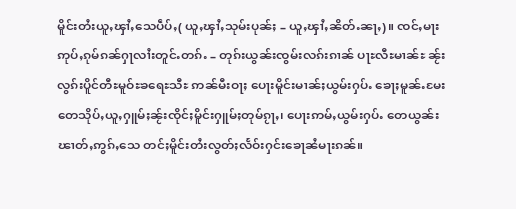မိူင်းတႆးယူႇၾၢႆႇသေပဵပ်ႇ( ယူႇၾၢႆႇသုမ်းပုၼ်ႈ – ယူႇၾၢႆႇၼိတ်ႉၼႃႇ)။ ၸင်ႇမႃးဢုပ်ႇၵုမ်ၵၼ်ႁႃလၢႆးတူင်ႉတၵ်ႉ – တုၵ်းယွၼ်းၸွမ်းလၵ်းၵၢၼ် ပႃႊလီႊမၢၼ်ႊ ၼႂ်းလွၵ်းပိူင်တီႊမူဝ်ႊၶရေႊသီႊ ဢၼ်မီးဝႃႈ ပေႃးမိူင်းမၢၼ်ႈယွမ်းႁပ်ႉ ၶေႃႈမူၼ်ႉမႄး တေသိုပ်ႇယူႇႁူမ်ႈၼႂ်းၸိုင်ႈမိူင်းႁူမ်ႈတုမ်ၵႂႃႇ၊ ပေႃးဢမ်ႇယွမ်းႁပ်ႉ တေယွၼ်းၽၢတ်ႇဢွၵ်ႇသေ တင်ႈမိူင်းတႆးလွတ်ႈလႅဝ်းႁင်းၶေႃၼႆမႃးၵၼ်။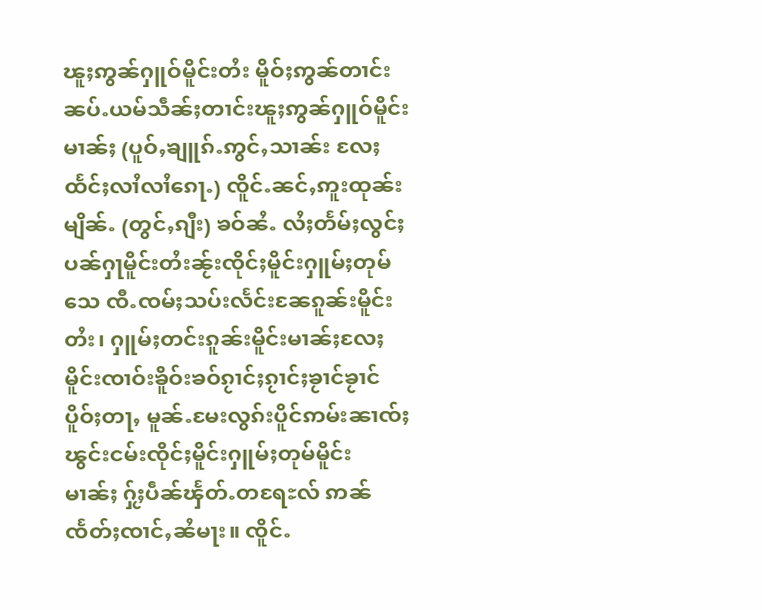ၽူႈဢွၼ်ႁူဝ်မိူင်းတႆး မိူဝ်ႈဢွၼ်တၢင်း ၼပ်ႉယမ်သဵၼ်ႈတၢင်းၽူႈဢွၼ်ႁူဝ်မိူင်းမၢၼ်ႈ (ပူဝ်ႇၶျူၵ်ႉဢွင်ႇသၢၼ်း လႄႈ ထႅင်ႈလၢႆလၢႆၵေႃႉ) ၸိူင်ႉၼင်ႇဢူးထုၼ်းမျိၼ်ႉ (တွင်ႇၵျီး) ၶဝ်ၼႆႉ လႆႈတႅမ်ႈလွင်ႈပၼ်ႁႃမိူင်းတႆးၼႂ်းၸိုင်ႈမိူင်းႁူမ်ႈတုမ်သေ ၸီႉၸမ်ႈသပ်းလႅင်းၼႄၵူၼ်းမိူင်းတႆး၊ ႁူမ်ႈတင်းၵူၼ်းမိူင်းမၢၼ်ႈလႄႈ မိူင်းၸၢဝ်းၶိူဝ်းၶဝ်ၵႂၢင်ႈၵႂၢင်ႈၶႂၢင်ၶႂၢင် ပိူဝ်ႈတႃႇ မူၼ်ႉမႄးလွၵ်းပိူင်ဢမ်းၼၢၸ်ႈ ၽွင်းငမ်းၸိုင်ႈမိူင်းႁူမ်ႈတုမ်မိူင်းမၢၼ်ႈ ႁႂ်ႈပဵၼ်ၾႅတ်ႉတရႄႊလ် ဢၼ်ၸႅတ်ႈၸၢင်ႇၼႆမႃး။ ၸိူင်ႉ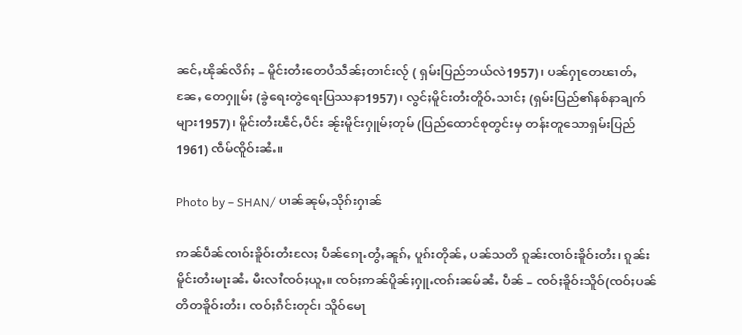ၼင်ႇၽိုၼ်လိၵ်ႈ – မိူင်းတႆးတေပႆသဵၼ်ႈတၢင်းလႂ် ( ရှမ်းပြည်ဘယ်လဲ1957)၊ ပၼ်ႁႃတေၽၢတ်ႇၼႄႇ တေႁူမ်ႈ (ခွဲရေးတွဲရေးပြဿနာ1957)၊ လွင်ႈမိူင်းတႆးတိူဝ်ႉသၢင်ႈ (ရှမ်းပြည်၏နစ်နာချက်များ1957)၊ မိူင်းတႆးၽဵင်ႇပဵင်း ၼႂ်းမိူင်းႁူမ်ႈတုမ် (ပြည်ထောင်စုတွင်းမှ တန်းတူသောရှမ်းပြည် 1961) ၸဵမ်ၸိူဝ်းၼႆႉ။

Photo by – SHAN/ ပၢၼ်ၼုမ်ႇသိုၵ်းႁၢၼ်

ဢၼ်ပဵၼ်ၸၢဝ်းၶိူဝ်းတႆးလႄႈ ပဵၼ်ၵေႃႉတွႆႇၼူၵ်ႇ ပူၵ်းတိုၼ်ႇ ပၼ်သတိ ၵူၼ်းၸၢဝ်းၶိူဝ်းတႆး၊ ၵူၼ်းမိူင်းတႆးမႃးၼႆႉ မီးလၢႆၸဝ်ႈယူႇ။ ၸဝ်ႈဢၼ်ပိူၼ်ႈႁူႉၸၵ်းၼမ်ၼႆႉ ပဵၼ် – ၸဝ်ႈၶိူဝ်းသိူဝ်(ၸဝ်ႈပၼ်တိတၶိူဝ်းတႆး၊ ၸဝ်ႈၵဵင်းတုင်၊ သိူဝ်မေႃ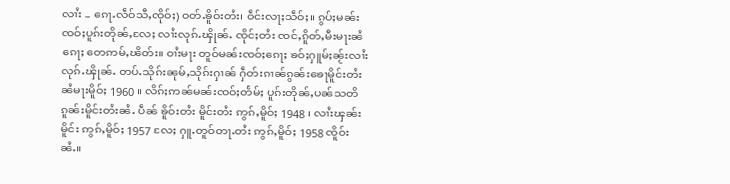လၢႆး – ၵေႃႉလဵဝ်သီႇၸိုဝ်ႈ) ဝတ်ႉၶိူဝ်းတႆး၊ ဝဵင်းလႃႈသဵဝ်ႈ။ ၵွပ်ႈမၼ်းၸဝ်ႈပူၵ်းတိုၼ်ႇလႄႈ လၢႆးလုၵ်ႉၾိုၼ်ႉ ၸိုင်ႈတႆး ၸင်ႇၵိူတ်ႇမီးမႃးၼႆၵေႃႈ တေဢမ်ႇၽိတ်း။ ဝၢႆးမႃး တူဝ်မၼ်းၸဝ်ႈၵေႃႈ ၶဝ်ႈႁူမ်ႈၼႂ်းလၢႆးလုၵ်ႉၾိုၼ်ႉ တပ်ႉသိုၵ်းၼုမ်ႇသိုၵ်းႁၢၼ် ႁဵတ်းၵၢၼ်ၵွၼ်းၶေႃမိူင်းတႆးၼႆမႃးမိူဝ်ႈ 1960 ။ လိၵ်ႈဢၼ်မၼ်းၸဝ်ႈတႅမ်ႈ ပူၵ်းတိုၼ်ႇပၼ်သတိၵူၼ်းမိူင်းတႆးၼႆႉ ပဵၼ် ၶိူဝ်းတႆး မိူင်းတႆး ဢွၵ်ႇမိူဝ်ႈ 1948 ၊ လၢႆးၾၼ်းမိူင်း ဢွၵ်ႇမိူဝ်ႈ 1957 လႄႈ ႁူႉတူဝ်တႃႉတႆး ဢွၵ်ႇမိူဝ်ႈ 1958 ၸိူဝ်းၼႆႉ။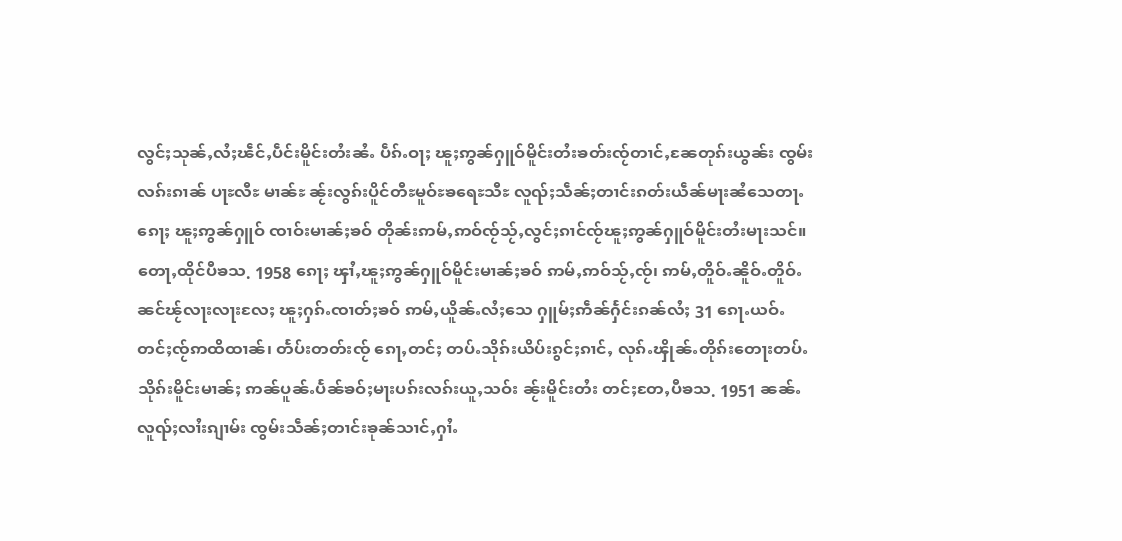လွင်ႈသုၼ်ႇလႆႈၽဵင်ႇပဵင်းမိူင်းတႆးၼႆႉ ပဵၵ်ႉဝႃႈ ၽူႈဢွၼ်ႁူဝ်မိူင်းတႆးၶတ်းၸႂ်တၢင်ႇၼႄတုၵ်းယွၼ်း ၸွမ်းလၵ်းၵၢၼ် ပႃႊလီႊ မၢၼ်ႊ ၼႂ်းလွၵ်းပိူင်တီႊမူဝ်ႊၶရေႊသီႊ လူၺ်ႈသဵၼ်ႈတၢင်းၵတ်းယဵၼ်မႃးၼႆသေတႃႉၵေႃႈ ၽူႈဢွၼ်ႁူဝ် ၸၢဝ်းမၢၼ်ႈၶဝ် တိုၼ်းဢမ်ႇဢဝ်ၸႂ်သႂ်ႇလွင်ႈၵၢင်ၸႂ်ၽူႈဢွၼ်ႁူဝ်မိူင်းတႆးမႃးသင်။ တေႃႇထိုင်ပီၶသ. 1958 ၵေႃႈ ၾၢႆႇၽူႈဢွၼ်ႁူဝ်မိူင်းမၢၼ်ႈၶဝ် ဢမ်ႇဢဝ်သႂ်ႇၸႂ်၊ ဢမ်ႇတိူဝ်ႉၼိူဝ်ႉတိူဝ်ႉၼင်ၽႂ်လႃးလႃးလႄႈ ၽူႈႁၵ်ႉၸၢတ်ႈၶဝ် ဢမ်ႇယိူၼ်ႉလႆႈသေ ႁူမ်ႈဢဵၼ်ႁႅင်းၵၼ်လႆႈ 31 ၵေႃႉယဝ်ႉ တင်ႈၸႂ်ဢထိထၢၼ်၊ တႅပ်းတတ်းၸႂ် ၵေႃႇတင်ႈ တပ်ႉသိုၵ်းယိပ်းၵွင်ႈၵၢင်ႇ လုၵ်ႉၾိုၼ်ႉတိုၵ်းတေႃးတပ်ႉသိုၵ်းမိူင်းမၢၼ်ႈ ဢၼ်ပူၼ်ႉပႅၼ်ၶဝ်ႈမႃးပၵ်းလၵ်းယူႇသဝ်း ၼႂ်းမိူင်းတႆး တင်ႈတႄႇပီၶသ. 1951 ၼၼ်ႉ လူၺ်ႈလၢႆးၵျၢမ်း ၸွမ်းသဵၼ်ႈတၢင်းၶုၼ်သၢင်ႇႁၢႆႉ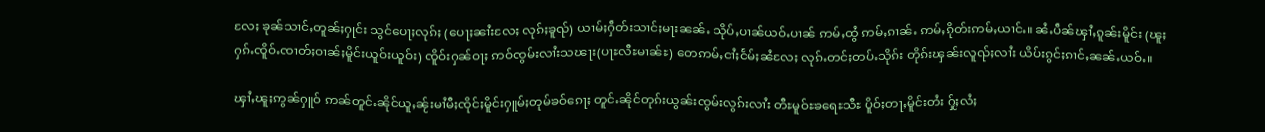လႄႈ ၶုၼ်သၢင်ႇတူၼ်ႈႁုင်း သွင်ပေႃႈလုၵ်ႈ (ပေႃႈၼၢႆးလႄႈ လုၵ်ႈၶူၺ်) ယၢမ်ႈႁဵတ်းသၢင်ႈမႃးၼၼ်ႉ သိုပ်ႇပၢၼ်ယဝ်ႉပၢၼ် ဢမ်ႇထွႆ ဢမ်ႇၵၢၼ်ႉ ဢမ်ႇၵိုတ်းဢမ်ႇယၢင်ႉ။ ၼႆႉပဵၼ်ၾၢႆႇၵူၼ်းမိူင်း (ၽူႈႁၵ်ႉၸိူဝ်ႉၸၢတ်ႈဝၢၼ်ႈမိူင်းယူဝ်းယူဝ်း) ၸိူဝ်းႁၼ်ဝႃႈ ဢဝ်ၸွမ်းလၢႆးသၽႃး(ပႃႊလီႊမၢၼ်ႊ) တေဢမ်ႇငၢႆႈငႅမ်ႈၼႆလႄႈ လုၵ်ႉတင်ႈတပ်ႉသိုၵ်း တိုၵ်းၾၼ်းလူၺ်ႈလၢႆး ယိပ်းၵွင်ႈၵၢင်ႇၼၼ်ႉယဝ်ႉ။

ၾၢႆႇၽူႈဢွၼ်ႁူဝ် ဢၼ်တူင်ႉၼိုင်ယူႇၼႂ်းမၢႆမီႈၸိုင်ႈမိူင်းႁူမ်ႈတုမ်ၶဝ်ၵေႃႈ တူင်ႉၼိုင်တုၵ်းယွၼ်းၸွမ်းလွၵ်းလၢႆး တီႊမူဝ်ႊၶရေႊသီႊ ပိူဝ်ႈတႃႇမိူင်းတႆး ႁႂ်ႈလႆႈ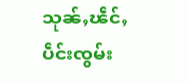သုၼ်ႇၽဵင်ႇပဵင်းၸွမ်း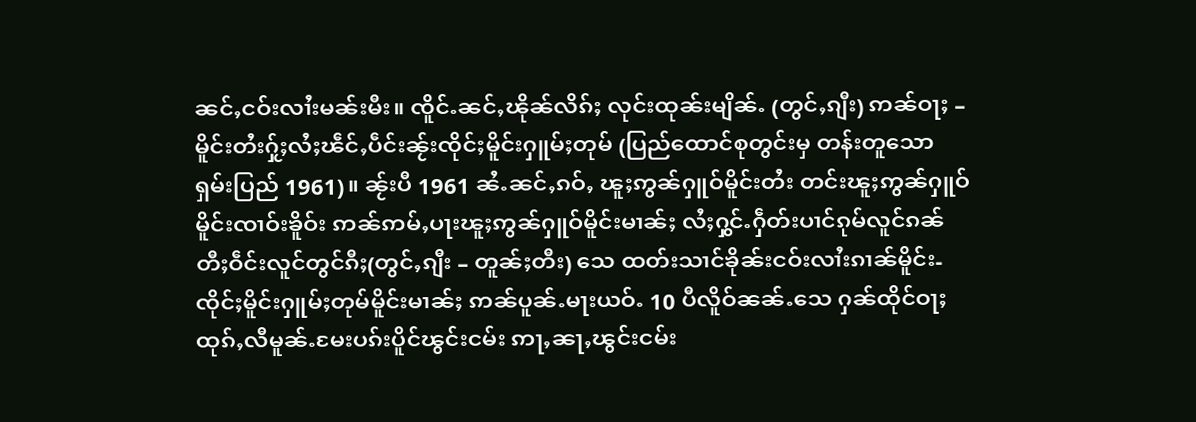ၼင်ႇငဝ်းလၢႆးမၼ်းမီး။ ၸိူင်ႉၼင်ႇၽိုၼ်လိၵ်ႈ လုင်းထုၼ်းမျိၼ်ႉ (တွင်ႇၵျီး) ဢၼ်ဝႃႈ – မိူင်းတႆးႁႂ်ႈလႆႈၽဵင်ႇပဵင်းၼႂ်းၸိုင်ႈမိူင်းႁူမ်ႈတုမ် (ပြည်ထောင်စုတွင်းမှ တန်းတူသောရှမ်းပြည် 1961)။ ၼႂ်းပီ 1961 ၼႆႉၼင်ႇၵဝ်ႇ ၽူႈဢွၼ်ႁူဝ်မိူင်းတႆး တင်းၽူႈဢွၼ်ႁူဝ်မိူင်းၸၢဝ်းၶိူဝ်း ဢၼ်ဢမ်ႇပႃးၽူႈဢွၼ်ႁူဝ်မိူင်းမၢၼ်ႈ လႆႈႁွင်ႉႁဵတ်းပၢင်ၵုမ်လူင်ၵၼ် တီႈဝဵင်းလူင်တွင်ၵီႈ(တွင်ႇၵျီး – တူၼ်ႈတီး) သေ ထတ်းသၢင်ၶိုၼ်းငဝ်းလၢႆးၵၢၼ်မိူင်း- ၸိုင်ႈမိူင်းႁူမ်ႈတုမ်မိူင်းမၢၼ်ႈ ဢၼ်ပူၼ်ႉမႃးယဝ်ႉ 10 ပီလိူဝ်ၼၼ်ႉသေ ႁၼ်ထိုင်ဝႃႈ ထုၵ်ႇလီမူၼ်ႉမႄးပၵ်းပိူင်ၽွင်းငမ်း ဢႃႇၼႃႇၽွင်းငမ်း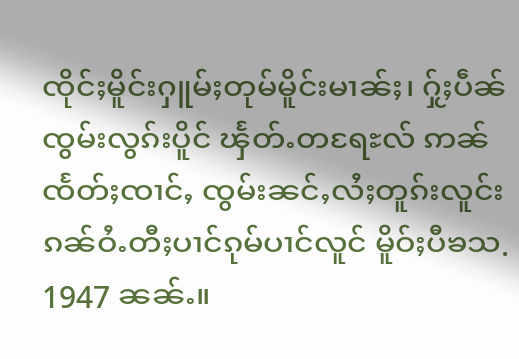ၸိုင်ႈမိူင်းႁူမ်ႈတုမ်မိူင်းမၢၼ်ႈ၊ ႁႂ်ႈပဵၼ်ၸွမ်းလွၵ်းပိူင် ၾႅတ်ႉတရႄႊလ် ဢၼ်ၸႅတ်ႈၸၢင်ႇ ၸွမ်းၼင်ႇလႆႈတူၵ်းလူင်းၵၼ်ဝႆႉတီႈပၢင်ၵုမ်ပၢင်လူင် မိူဝ်ႈပီၶသ. 1947 ၼၼ်ႉ။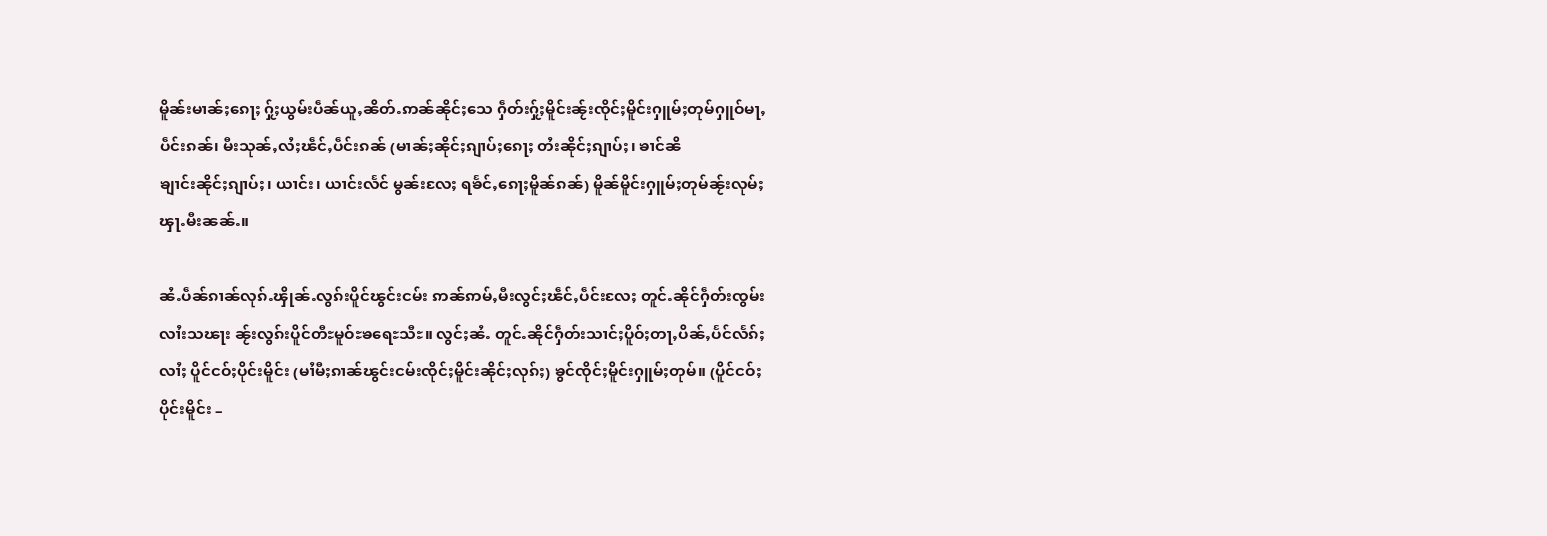မိူၼ်းမၢၼ်ႈၵေႃႈ ႁႂ်ႈယွမ်းပဵၼ်ယူႇၼိတ်ႉဢၼ်ၼိုင်ႈသေ ႁဵတ်းႁႂ်ႈမိူင်းၼႂ်းၸိုင်ႈမိူင်းႁူမ်ႈတုမ်ႁူဝ်မႃႇပဵင်းၵၼ်၊ မီးသုၼ်ႇလႆႈၽဵင်ႇပဵင်းၵၼ် (မၢၼ်ႈၼိုင်ႈၵျၢပ်ႈၵေႃႈ တႆးၼိုင်ႈၵျၢပ်ႈ၊ ၶၢင်ၼိ
ၶျၢင်းၼိုင်ႈၵျၢပ်ႈ၊ ယၢင်း၊ ယၢင်းလႅင် မွၼ်းလႄႈ ရၶႅင်ႇၵေႃႈမိူၼ်ၵၼ်) မိူၼ်မိူင်းႁူမ်ႈတုမ်ၼႂ်းလုမ်ႈၾႃႉမီးၼၼ်ႉ။

ၼႆႉပဵၼ်ၵၢၼ်လုၵ်ႉၾိုၼ်ႉလွၵ်းပိူင်ၽွင်းငမ်း ဢၼ်ဢမ်ႇမီးလွင်ႈၽဵင်ႇပဵင်းလႄႈ တူင်ႉၼိုင်ႁဵတ်းၸွမ်းလၢႆးသၽႃး ၼႂ်းလွၵ်းပိူင်တီႊမူဝ်ႊၶရေႊသီႊ။ လွင်ႈၼႆႉ တူင်ႉၼိုင်ႁဵတ်းသၢင်ႈပိူဝ်ႈတႃႇပိၼ်ႇပႅင်လႅၵ်ႈလၢႆႈ ပိူင်ငဝ်ႈပိုင်းမိူင်း (မၢႆမီႈၵၢၼ်ၽွင်းငမ်းၸိုင်ႈမိူင်းၼိုင်ႈလုၵ်ႈ) ၶွင်ၸိုင်ႈမိူင်းႁူမ်ႈတုမ်။ (ပိူင်ငဝ်ႈပိုင်းမိူင်း –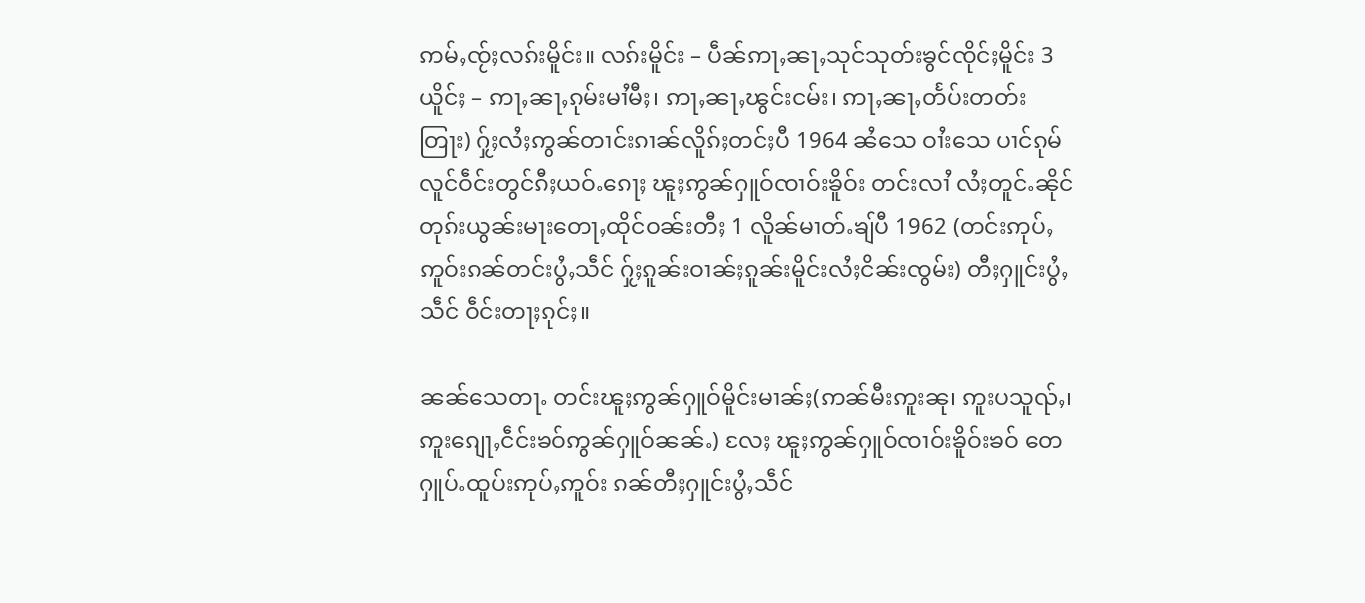ဢမ်ႇၸႂ်ႈလၵ်းမိူင်း။ လၵ်းမိူင်း – ပဵၼ်ဢႃႇၼႃႇသုင်သုတ်းၶွင်ၸိုင်ႈမိူင်း 3 ယိူင်ႈ – ဢႃႇၼႃႇၵုမ်းမၢႆမီႈ၊ ဢႃႇၼႃႇၽွင်းငမ်း၊ ဢႃႇၼႃႇတႅပ်းတတ်းတြႃး) ႁႂ်ႈလႆႈဢွၼ်တၢင်းၵၢၼ်လိူၵ်ႈတင်ႈပီ 1964 ၼႆသေ ဝၢႆးသေ ပၢင်ၵုမ်လူင်ဝဵင်းတွင်ၵီႈယဝ်ႉၵေႃႈ ၽူႈဢွၼ်ႁူဝ်ၸၢဝ်းၶိူဝ်း တင်းလၢႆ လႆႈတူင်ႉၼိုင် တုၵ်းယွၼ်းမႃးတေႃႇထိုင်ဝၼ်းတီႈ 1 လိူၼ်မၢတ်ႉၶျ်ပီ 1962 (တင်းဢုပ်ႇဢူဝ်းၵၼ်တင်းပွႆႇသဵင် ႁႂ်ႈၵူၼ်းဝၢၼ်ႈၵူၼ်းမိူင်းလႆႈငိၼ်းၸွမ်း) တီႈႁူင်းပွႆႇသဵင် ဝဵင်းတႃႈၵုင်ႈ။

ၼၼ်သေတႃႉ တင်းၽူႈဢွၼ်ႁူဝ်မိူင်းမၢၼ်ႈ(ဢၼ်မီးဢူးၼု၊ ဢူးပသူၺ်ႇ၊ ဢူးၵျေႃႇငဵင်းၶဝ်ဢွၼ်ႁူဝ်ၼၼ်ႉ) လႄႈ ၽူႈဢွၼ်ႁူဝ်ၸၢဝ်းၶိူဝ်းၶဝ် တေႁူပ်ႉထူပ်းဢုပ်ႇဢူဝ်း ၵၼ်တီႈႁူင်းပွႆႇသဵင်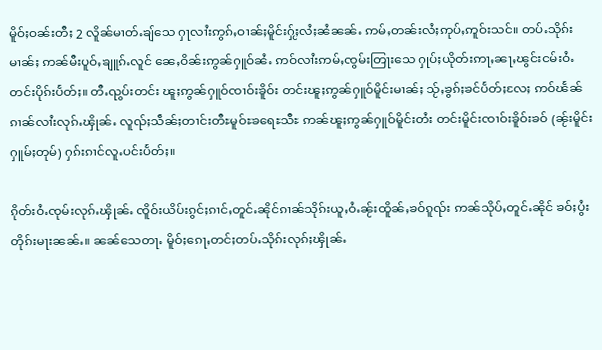မိူဝ်ႈဝၼ်းတီႈ 2 လိူၼ်မၢတ်ႉၶျ်သေ ႁႃလၢႆးဢွၵ်ႇဝၢၼ်ႈမိူင်းႁႂ်ႈလႆႈၼႆၼၼ်ႉ ဢမ်ႇတၼ်းလႆႈဢုပ်ႇဢူဝ်းသင်။ တပ်ႉသိုၵ်းမၢၼ်ႈ ဢၼ်မီးပူဝ်ႇၶျူၵ်ႉလူင် ၼေႇဝိၼ်းဢွၼ်ႁူဝ်ၼႆႉ ဢဝ်လၢႆးဢမ်ႇၸွမ်းတြႃးသေ ႁုပ်ႈယိုတ်းဢႃႇၼႃႇၽွင်းငမ်းဝႆႉတင်းပိုၵ်းပႅတ်ႈ။ တီႉၺွပ်းတင်း ၽူႈဢွၼ်ႁူဝ်ၸၢဝ်းၶိူဝ်း တင်းၽူႈဢွၼ်ႁူဝ်မိူင်းမၢၼ်ႈ သႂ်ႇၶွၵ်ႈၶင်ပႅတ်ႈလႄႈ ဢဝ်ၽႅၼ်ၵၢၼ်လၢႆးလုၵ်ႉၾိုၼ်ႉ လူၺ်ႈသဵၼ်ႈတၢင်းတီႊမူဝ်ႊၶရေႊသီႊ ဢၼ်ၽူႈဢွၼ်ႁူဝ်မိူင်းတႆး တင်းမိူင်းၸၢဝ်းၶိူဝ်းၶဝ် (ၼႂ်းမိူင်းႁူမ်ႈတုမ်) ႁၵ်းၵၢင်လူႉပင်းပႅတ်ႈ။

ၵိုတ်းဝႆႉၸုမ်းလုၵ်ႉၾိုၼ်ႉ ၸိူဝ်းယိပ်းၵွင်ႈၵၢင်ႇတူင်ႉၼိုင်ၵၢၼ်သိုၵ်းယူႇဝႆႉၼႂ်းထိူၼ်ႇၶဝ်ၵူၺ်း ဢၼ်သိုပ်ႇတူင်ႉၼိုင် ၶဝ်ႈပွႆးတိုၵ်းမႃးၼၼ်ႉ။ ၼၼ်သေတႃႉ မိူဝ်ႈၵေႃႇတင်ႈတပ်ႉသိုၵ်းလုၵ်ႈၾိုၼ်ႉ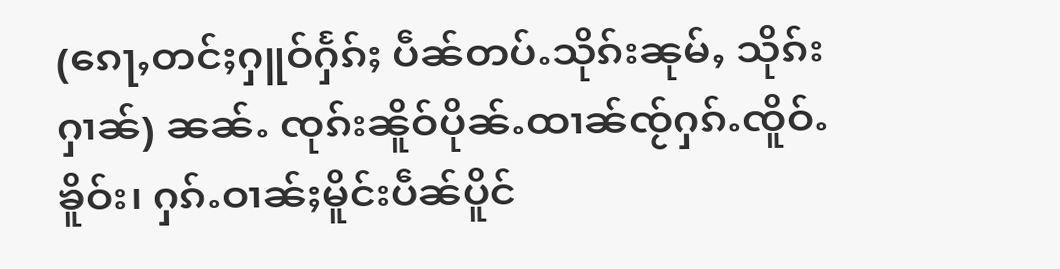(ၵေႃႇတင်ႈႁူဝ်ႁႅၵ်ႈ ပဵၼ်တပ်ႉသိုၵ်းၼုမ်ႇ သိုၵ်းႁၢၼ်) ၼၼ်ႉ ၸုၵ်းၼိူဝ်ပိုၼ်ႉထၢၼ်ၸႂ်ႁၵ်ႉၸိူဝ်ႉၶိူဝ်း၊ ႁၵ်ႉဝၢၼ်ႈမိူင်းပဵၼ်ပိူင်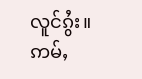လူင်ၵွႆး။ ဢမ်ႇ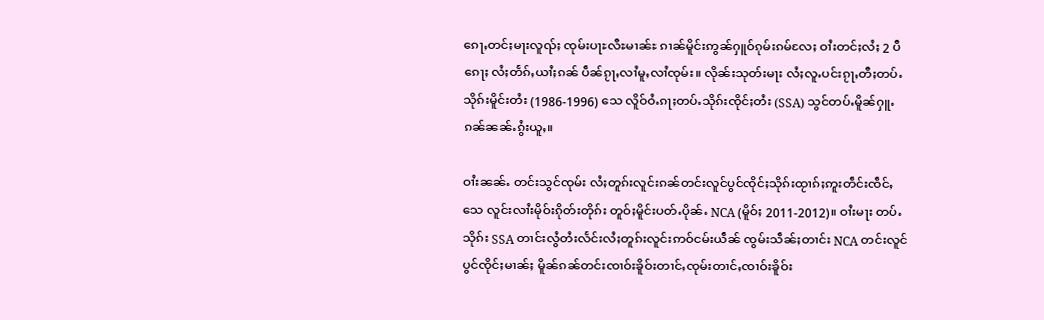ၵေႃႇတင်ႈမႃးလူၺ်ႈ ၸုမ်းပႃႊလီႊမၢၼ်ႊ ၵၢၼ်မိူင်းဢွၼ်ႁူဝ်ၵုမ်းၵမ်လႄႈ ဝၢႆးတင်ႈလႆႈ 2 ပီၵေႃႈ လႆႈတႅၵ်ႇယၢႆႈၵၼ် ပဵၼ်ၵႂႃႇလၢႆမူႇလၢႆၸုမ်း။ လိုၼ်းသုတ်းမႃး လႆႈလူႉပင်းၵႂႃႇတီႈတပ်ႉသိုၵ်းမိူင်းတႆး (1986-1996) သေ လိူဝ်ဝႆႉၵႃႈတပ်ႉသိုၵ်းၸိုင်ႈတႆး (SSA) သွင်တပ်ႉမိူၼ်ႁူႉၵၼ်ၼၼ်ႉၵွႆးယူႇ။

ဝၢႆးၼၼ်ႉ တင်းသွင်ၸုမ်း လႆႈတူၵ်းလူင်းၵၼ်တင်းလူင်ပွင်ၸိုင်ႈသိုၵ်းထႂၢၵ်ႈဢူးတဵင်းၸဵင်ႇသေ လူင်းလၢႆးမိုဝ်းၵိုတ်းတိုၵ်း တူဝ်ႈမိူင်းပတ်ႉပိုၼ်ႉ NCA (မိူဝ်ႈ 2011-2012)။ ဝၢႆးမႃး တပ်ႉသိုၵ်း SSA တၢင်းလွႆတႆးလႅင်းလႆႈတူၵ်းလူင်းဢဝ်ငမ်းယဵၼ် ၸွမ်းသဵၼ်ႈတၢင်း NCA တင်းလူင်ပွင်ၸိုင်ႈမၢၼ်ႈ မိူၼ်ၵၼ်တင်းၸၢဝ်းၶိူဝ်းတၢင်ႇၸုမ်းတၢင်ႇၸၢဝ်းၶိူဝ်း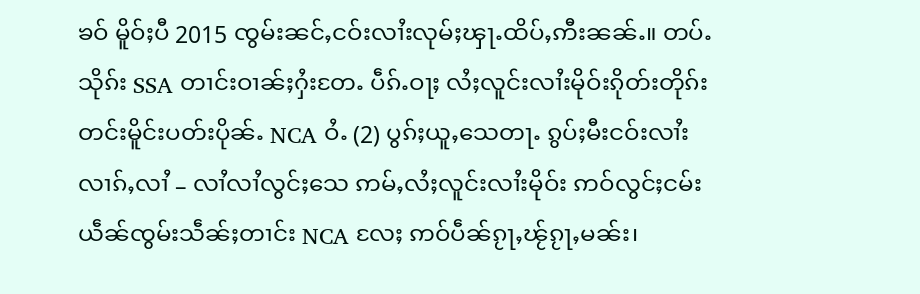ၶဝ် မိူဝ်ႈပီ 2015 ၸွမ်းၼင်ႇငဝ်းလၢႆးလုမ်ႈၾႃႉထိပ်ႇဢီးၼၼ်ႉ။ တပ်ႉသိုၵ်း SSA တၢင်းဝၢၼ်ႈႁႆးတႄႉ ပဵၵ်ႉဝႃႈ လႆႈလူင်းလၢႆးမိုဝ်းၵိုတ်းတိုၵ်း တင်းမိူင်းပတ်းပိုၼ်ႉ NCA ဝႆႉ (2) ပွၵ်ႈယူႇသေတႃႉ ၵွပ်ႈမီးငဝ်းလၢႆးလၢၵ်ႇလၢႆ – လၢႆလၢႆလွင်ႈသေ ဢမ်ႇလႆႈလူင်းလၢႆးမိုဝ်း ဢဝ်လွင်ႈငမ်းယဵၼ်ၸွမ်းသဵၼ်ႈတၢင်း NCA လႄႈ ဢဝ်ပဵၼ်ၵႂႃႇၽႂ်ၵႂႃႇမၼ်း၊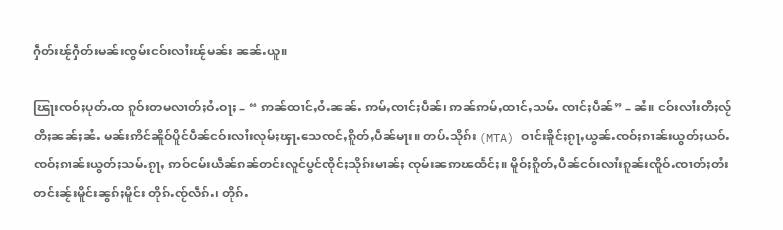ႁဵတ်းၽႂ်ႁဵတ်းမၼ်းၸွမ်းငဝ်းလၢႆးၽႂ်မၼ်း ၼၼ်ႉယူ။

ၽြႃးၸဝ်ႈပုတ်ႉထ ၵူဝ်းတမလၢတ်ႈဝႆႉဝႃႈ – “ ဢၼ်ထၢင်ႇဝႆႉၼၼ်ႉ ဢမ်ႇၸၢင်ႈပဵၼ်၊ ဢၼ်ဢမ်ႇထၢင်ႇသမ်ႉ ၸၢင်ႈပဵၼ်” – ၼႆ။ ငဝ်းလၢႆးတီႈလႂ်တီႈၼၼ်ႈၼႆႉ မၼ်းဢိင်ၼိူဝ်ပိူင်ပဵၼ်ငဝ်းလၢႆးလုမ်ႈၾႃႉသေၸင်ႇၵိူတ်ႇပဵၼ်မႃး။ တပ်ႉသိုၵ်း (MTA) ဝၢင်းၶိူင်ႈၵႂႃႇယွၼ်ႉၸဝ်ႈၵၢၼ်းယွတ်ႈယဝ်ႉ ၸဝ်ႈၵၢၼ်းယွတ်ႈသမ်ႉၵႂႃႇ ဢဝ်ငမ်းယဵၼ်ၵၼ်တင်းလူင်ပွင်ၸိုင်ႈသိုၵ်းမၢၼ်ႈ ၸုမ်းၼဢၽထႅင်ႈ။ မိူဝ်ႈၵိူတ်ႇပဵၼ်ငဝ်းလၢႆးၵူၼ်းၸိူဝ်ႉၸၢတ်ႈတႆး တင်းၼႂ်းမိူင်းၼွၵ်ႈမိူင်း တိုၵ်ႉၸႂ်လဵၵ်ႉ၊ တိုၵ်ႉ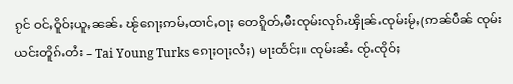ၵႂင် ဝင်ႇဝိူဝ်ႈယူႇၼၼ်ႉ ၽႂ်ၵေႃႈဢမ်ႇထၢင်ႇဝႃႈ တေၵိူတ်ႇမီးၸုမ်းလုၵ်ႉၾိုၼ်ႉၸုမ်းမႂ်ႇ(ဢၼ်ပဵၼ် ၸုမ်းယင်းတိူၵ်ႉတႆး – Tai Young Turks ၵေႃႈဝႃႈလႆႈ) မႃးထႅင်ႈ။ ၸုမ်းၼႆႉ ၸႂ်ႉၸိုဝ်ႈ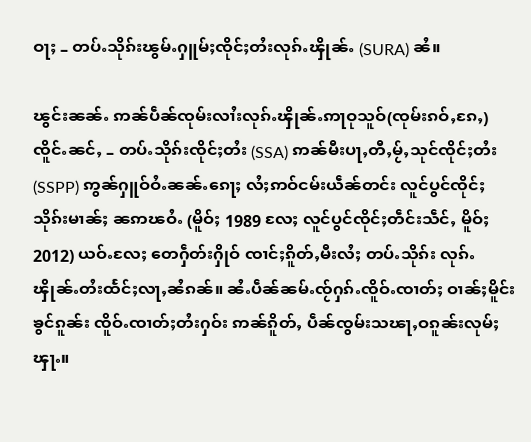ဝႃႈ – တပ်ႉသိုၵ်းၽွမ်ႉႁူမ်ႈၸိုင်ႈတႆးလုၵ်ႉၾိုၼ်ႉ (SURA) ၼႆ။

ၽွင်းၼၼ်ႉ ဢၼ်ပဵၼ်ၸုမ်းလၢႆးလုၵ်ႉၾိုၼ်ႉဢႃဝုသူဝ်(ၸုမ်းၵဝ်ႇၵႄႇ) ၸိူင်ႉၼင်ႇ – တပ်ႉသိုၵ်းၸိုင်ႈတႆး (SSA) ဢၼ်မီးပႃႇတီႇမႂ်ႇသုင်ၸိုင်ႈတႆး (SSPP) ဢွၼ်ႁူဝ်ဝႆႉၼၼ်ႉၵေႃႈ လႆႈဢဝ်ငမ်းယဵၼ်တင်း လူင်ပွင်ၸိုင်ႈသိုၵ်းမၢၼ်ႈ ၼဢၽဝႆႉ (မိူဝ်ႈ 1989 လႄႈ လူင်ပွင်ၸိုင်ႈတဵင်းသဵင်ႇ မိူဝ်ႈ 2012) ယဝ်ႉလႄႈ တေႁဵတ်းႁိုဝ် ၸၢင်ႈၵိူတ်ႇမီးလႆႈ တပ်ႉသိုၵ်း လုၵ်ႉၾိုၼ်ႉတႆးထႅင်ႈလႃႇၼႆၵၼ်။ ၼႆႉပဵၼ်ၼမ်ႉၸႂ်ႁၵ်ႉၸိူဝ်ႉၸၢတ်ႈ ဝၢၼ်ႈမိူင်းၶွင်ၵူၼ်း ၸိူဝ်ႉၸၢတ်ႈတႆးႁဝ်း ဢၼ်ၵိူတ်ႇ ပဵၼ်ၸွမ်းသၽႃႇဝၵူၼ်းလုမ်ႈၾႃႉ။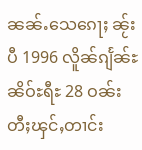ၼၼ်ႉသေၵေႃႈ ၼႂ်းပီ 1996 လိူၼ်ၵျႅၼ်ႊၼိဝ်ႊရီႊ 28 ဝၼ်း တီႈၾင်ႇတၢင်း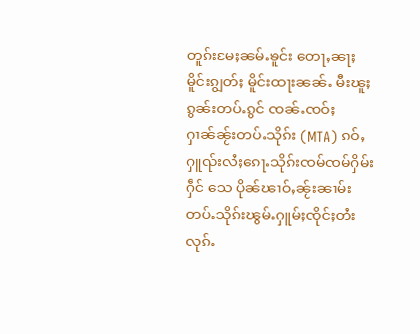တူၵ်းမႄႈၼမ်ႉၶူင်း တေႃႇၼႃႈမိူင်းၵျွတ်ႈ မိူင်းထႃးၼၼ်ႉ မီးၽူႈၵွၼ်းတပ်ႉၵွင် ၸၼ်ႉၸဝ်ႈႁၢၼ်ၼႂ်းတပ်ႉသိုၵ်း (MTA) ၵဝ်ႇ ႁူၺ်းလႆႈၵေႃႉသိုၵ်းၸမ်ၸမ်ႁိမ်းႁဵင် သေ ပိုၼ်ၽၢဝ်ႇၼႂ်းၼၢမ်းတပ်ႉသိုၵ်းၽွမ်ႉႁူမ်ႈၸိုင်ႈတႆးလုၵ်ႉ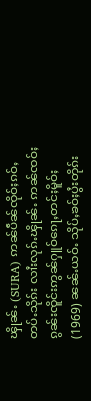ၾိုၼ်ႉ (SURA) ဢၼ်ပဵၼ်ၸိုဝ်ႈၵဝ်ႇတပ်ႉသိုၵ်း လၢႆးလုၵ်ႉၾိုၼ်ႉ ဢၼ်ၸဝ်ႈၵွၼ်းၸိူင်းဢွၼ်ႁူဝ်ၵေႃႇတင်ႈမိူဝ်ႈ (1969) ၼၼ်ႉယဝ်ႉ သိုပ်ႇၶဝ်ႈပွႆးတိုၵ်း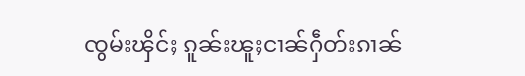ၸွမ်းၾိင်ႈ ၵူၼ်းၽူႈငၢၼ်ႁဵတ်းၵၢၼ်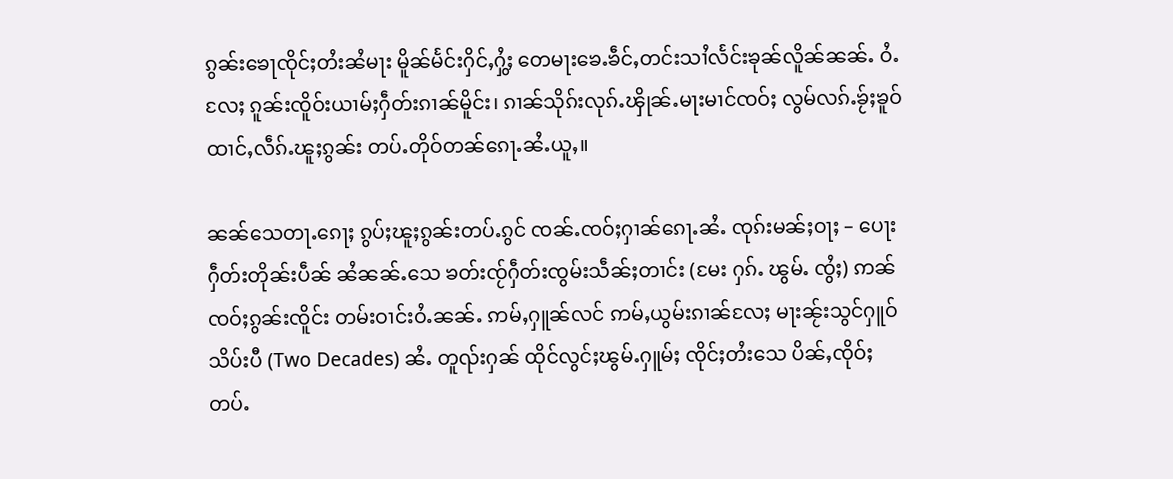ၵွၼ်းၶေႃၸိုင်ႈတႆးၼႆမႃး မိူၼ်မႅင်းႁိင်ႇႁွႆႈ တေမႃးၶေႉၶဵင်ႇတင်းသၢႆလႅင်းၶုၼ်လိူၼ်ၼၼ်ႉ ဝႆႉလႄႈ ၵူၼ်းၸိူဝ်းယၢမ်ႈႁဵတ်းၵၢၼ်မိူင်း၊ ၵၢၼ်သိုၵ်းလုၵ်ႉၾိုၼ်ႉမႃးမၢင်ၸဝ်ႈ လွမ်လၵ်ႉၶႂ်ႈၶူဝ်ထၢင်ႇလဵၵ်ႉၽူႈၵွၼ်း တပ်ႉတိုဝ်တၼ်ၵေႃႉၼႆႉယူႇ။

ၼၼ်သေတႃႉၵေႃႈ ၵွပ်ႈၽူႈၵွၼ်းတပ်ႉၵွင် ၸၼ်ႉၸဝ်ႈႁၢၼ်ၵေႃႉၼႆႉ ၸုၵ်းမၼ်ႈဝႃႈ – ပေႃးႁဵတ်းတိုၼ်းပဵၼ် ၼႆၼၼ်ႉသေ ၶတ်းၸႂ်ႁဵတ်းၸွမ်းသဵၼ်ႈတၢင်း (မႄး ႁၵ်ႉ ၽွမ်ႉ ၸွႆႈ) ဢၼ်ၸဝ်ႈၵွၼ်းၸိူင်း တမ်းဝၢင်းဝႆႉၼၼ်ႉ ဢမ်ႇႁူၼ်လင် ဢမ်ႇယွမ်းၵၢၼ်လႄႈ မႃးၼႂ်းသွင်ႁူဝ်သိပ်းပီ (Two Decades) ၼႆႉ တူၺ်းႁၼ် ထိုင်လွင်ႈၽွမ်ႉႁူမ်ႈ ၸိုင်ႈတႆးသေ ပိၼ်ႇၸိုဝ်ႈတပ်ႉ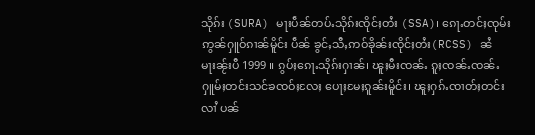သိုၵ်း (SURA) မႃးပဵၼ်တပ်ႉသိုၵ်းၸိုင်ႈတႆး (SSA)၊ ၵေႃႉတင်ႈၸုမ်း ဢွၼ်ႁူဝ်ၵၢၼ်မိူင်း ပဵၼ် ၶွင်ႇသီႇဢဝ်ၶိုၼ်းၸိုင်ႈတႆး(RCSS) ၼႆမႃးၼႂ်းပီ 1999 ။ ၵွပ်ႈၵေႃႉသိုၵ်းႁၢၼ်၊ ၽူႈမီးၸၼ်ႉ ၵူႈၸၼ်ႉၸၼ်ႉ ႁူမ်ႈတင်းသင်ၶၸဝ်ႈလႄႈ ပေႃႈမႄႈၵူၼ်းမိူင်း၊ ၽူႈႁၵ်ႉၸၢတ်ႈတင်းလၢႆ ပၼ်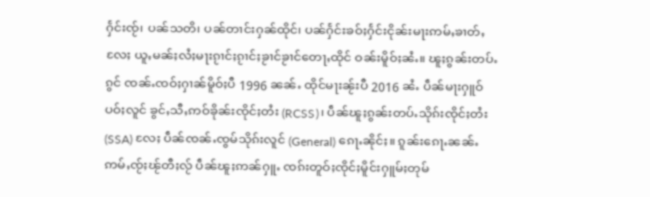ႁႅင်းၸႂ်၊ ပၼ်သတိ၊ ပၼ်တၢင်းႁၼ်ထိုင်၊ ပၼ်ႁႅင်းၶဝ်ႈႁႅင်းငိုၼ်းမႃးဢမ်ႇၶၢတ်ႇလႄႈ ယူႇမၼ်ႈလႆႈမႃးၵႂၢင်ႈၵႂၢင်ႈၶႂၢင်ၶႂၢင်တေႃႇထိုင် ဝၼ်းမိူဝ်ႈၼႆႉ။ ၽူႈၵွၼ်းတပ်ႉၵွင် ၸၼ်ႉၸဝ်ႈႁၢၼ်မိူဝ်ႈပီ 1996 ၼၼ်ႉ ထိုင်မႃးၼႂ်းပီ 2016 ၼႆႉ ပဵၼ်မႃးႁူဝ်ပဝ်ႈလူင် ၶွင်ႇသီႇဢဝ်ၶိုၼ်းၸိုင်ႈတႆး (RCSS)၊ ပဵၼ်ၽူႈၵွၼ်းတပ်ႉသိုၵ်းၸိုင်ႈတႆး (SSA) လႄႈ ပဵၼ်ၸၼ်ႉၸွမ်သိုၵ်းလူင် (General) ၵေႃႉၼိုင်ႈ။ ၵူၼ်းၵေႃႉၼၼ်ႉ ဢမ်ႇၸႂ်ႈၽႂ်တီႈလႂ် ပဵၼ်ၽူႈဢၼ်ႁူႉ ၸၵ်းတူဝ်ႈၸိုင်ႈမိူင်းႁူမ်ႈတုမ်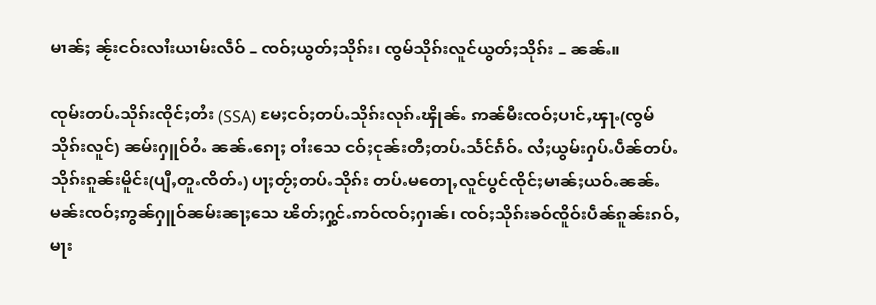မၢၼ်ႈ ၼႂ်းငဝ်းလၢႆးယၢမ်းလဵဝ် – ၸဝ်ႈယွတ်ႈသိုၵ်း၊ ၸွမ်သိုၵ်းလူင်ယွတ်ႈသိုၵ်း – ၼၼ်ႉ။

ၸုမ်းတပ်ႉသိုၵ်းၸိုင်ႈတႆး (SSA) မႄႈငဝ်ႈတပ်ႉသိုၵ်းလုၵ်ႉၾိုၼ်ႉ ဢၼ်မီးၸဝ်ႈပၢင်ႇၾႃႉ(ၸွမ်သိုၵ်းလူင်) ၼမ်းႁူဝ်ဝႆႉ ၼၼ်ႉၵေႃႈ ဝၢႆးသေ ငဝ်ႈငုၼ်းတီႈတပ်ႉသႅင်ၵႅဝ်ႉ လႆႈယွမ်းႁပ်ႉပဵၼ်တပ်ႉသိုၵ်းၵူၼ်းမိူင်း(ပျီႇတူႉၸိတ်ႉ) ပႃႈတႂ်ႈတပ်ႉသိုၵ်း တပ်ႉမတေႃႇလူင်ပွင်ၸိုင်ႈမၢၼ်ႈယဝ်ႉၼၼ်ႉ မၼ်းၸဝ်ႈဢွၼ်ႁူဝ်ၼမ်းၼႃႈသေ ၽိတ်ႈႁွင်ႉဢဝ်ၸဝ်ႈႁၢၼ်၊ ၸဝ်ႈသိုၵ်းၶဝ်ၸိူဝ်းပဵၼ်ၵူၼ်းၵဝ်ႇ မႃး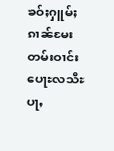ၶဝ်ႈႁူမ်ႈၵၢၼ်မႄးတမ်းဝၢင်းပေႃႊလသီႊ ပႃႇ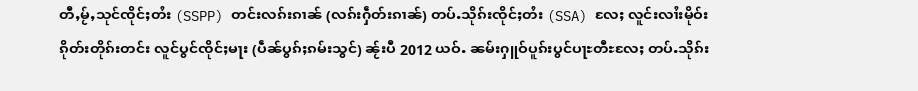တီႇမႂ်ႇသုင်ၸိုင်ႈတႆး (SSPP) တင်းလၵ်းၵၢၼ် (လၵ်းႁဵတ်းၵၢၼ်) တပ်ႉသိုၵ်းၸိုင်ႈတႆး (SSA) လႄႈ လူင်းလၢႆးမိုဝ်းၵိုတ်းတိုၵ်းတင်း လူင်ပွင်ၸိုင်ႈမႃး (ပဵၼ်ပွၵ်ႈၵမ်းသွင်) ၼႂ်းပီ 2012 ယဝ်ႉ ၼမ်းႁူဝ်ပူၵ်းပွင်ပႃႊတီႊလႄႈ တပ်ႉသိုၵ်း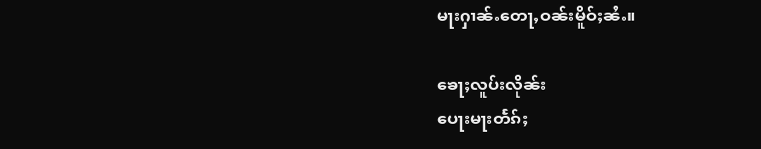မႃးႁၢၼ်ႉတေႃႇဝၼ်းမိူဝ်ႈၼႆႉ။

ၶေႃႈလူပ်းလိုၼ်း
ပေႃးမႃးတႅၵ်ႈ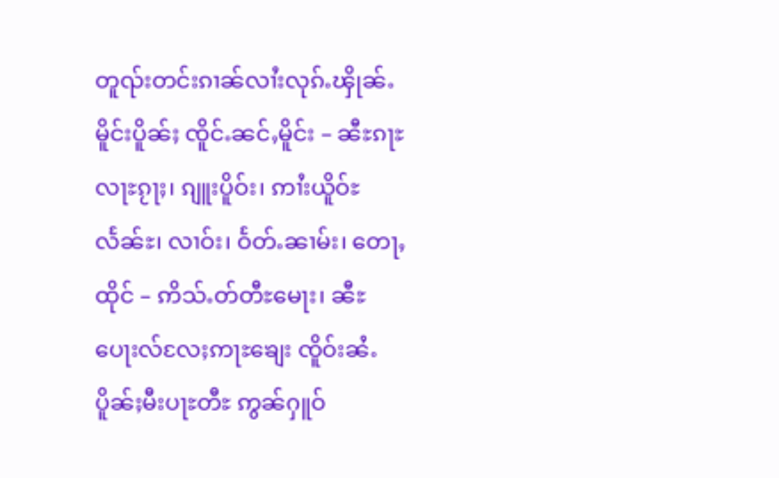တူၺ်းတင်းၵၢၼ်လၢႆးလုၵ်ႉၾိုၼ်ႉမိူင်းပိူၼ်ႈ ၸိူင်ႉၼင်ႇမိူင်း – ၼီႊၵႃႊလႃႊၵႂႃႈ၊ ၵျူးပိူဝ်း၊ ဢၢႆးယိူဝ်ႊလႅၼ်ႊ၊ လၢဝ်း၊ ဝႅတ်ႉၼၢမ်း၊ တေႃႇထိုင် – ဢိသ်ႉတ်တီႊမေႃး၊ ၼီႊပေႃးလ်လႄႈဢႃႊၶျေး ၸိူဝ်းၼႆႉ ပိူၼ်ႈမီးပႃႊတီႊ ဢွၼ်ႁူဝ်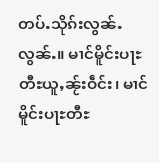တပ်ႉသိုၵ်းလွၼ်ႉလွၼ်ႉ။ မၢင်မိူင်းပႃႊတီႊယူႇၼႂ်းဝဵင်း၊ မၢင်မိူင်းပႃႊတီႊ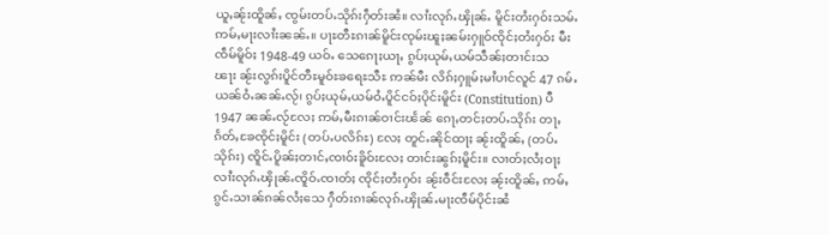ယူႇၼႂ်းထိူၼ်ႇ ၸွမ်းတပ်ႉသိုၵ်းႁဵတ်းၼႆ။ လၢႆးလုၵ်ႉၾိုၼ်ႉ မိူင်းတႆးႁဝ်းသမ်ႉ ဢမ်ႇမႃးလၢႆးၼၼ်ႉ။ ပႃႊတီႊၵၢၼ်မိူင်းၸုမ်းၽူႈၼမ်းႁူဝ်ၸိုင်ႈတႆးႁဝ်း မီးၸဵမ်မိူဝ်ႈ 1948-49 ယဝ်ႉ သေၵေႃႈယႃႇ ၵွပ်ႈယုမ်ႇယမ်သဵၼ်ႈတၢင်းသၽႃး ၼႂ်းလွၵ်းပိူင်တီႊမူဝ်ႊၶရေႊသီႊ ဢၼ်မီး လိၵ်ႈႁူမ်ႈမၢႆပၢင်လူင် 47 ၵမ်ႉယၼ်ဝႆႉၼၼ်ႉလႂ်၊ ၵွပ်ႈယုမ်ႇယမ်ဝႆႉပိူင်ငဝ်ႈပိုင်းမိူင်း (Constitution) ပီ 1947 ၼၼ်ႉလႂ်လႄႈ ဢမ်ႇမီးၵၢၼ်ဝၢင်းၽႅၼ် ၵေႃႇတင်ႈတပ်ႉသိုၵ်း တႃႇၵႅတ်ႇၶႄၸိုင်ႈမိူင်း (တပ်ႉပလိၵ်ႊ) လႄႈ တူင်ႉၼိုင်ထႃႈ ၼႂ်းထိူၼ်ႇ (တပ်ႉသိုၵ်း) ၸိူင်ႉပိူၼ်ႈတၢင်ႇၸၢဝ်းၶိူဝ်းလႄႈ တၢင်းၼွၵ်ႈမိူင်း။ လၢတ်ႈလႆႈဝႃႈ လၢႆးလုၵ်ႉၾိုၼ်ႉၸိူဝ်ႉၸၢတ်ႈ ၸိုင်ႈတႆးႁဝ်း ၼႂ်းဝဵင်းလႄႈ ၼႂ်းထိူၼ်ႇ ဢမ်ႇၵွင်ႉသၢၼ်ၵၼ်လႆႈသေ ႁဵတ်းၵၢၼ်လုၵ်ႉၾိုၼ်ႉမႃးၸဵမ်ပိုင်းၼႆ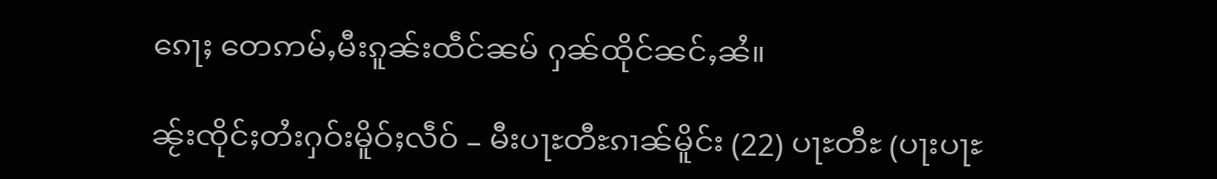ၵေႃႈ တေဢမ်ႇမီးၵူၼ်းထဵင်ၼမ် ႁၼ်ထိုင်ၼင်ႇၼႆ။

ၼႂ်းၸိုင်ႈတႆးႁဝ်းမိူဝ်ႈလဵဝ် – မီးပႃႊတီႊၵၢၼ်မိူင်း (22) ပႃႊတီႊ (ပႃးပႃႊ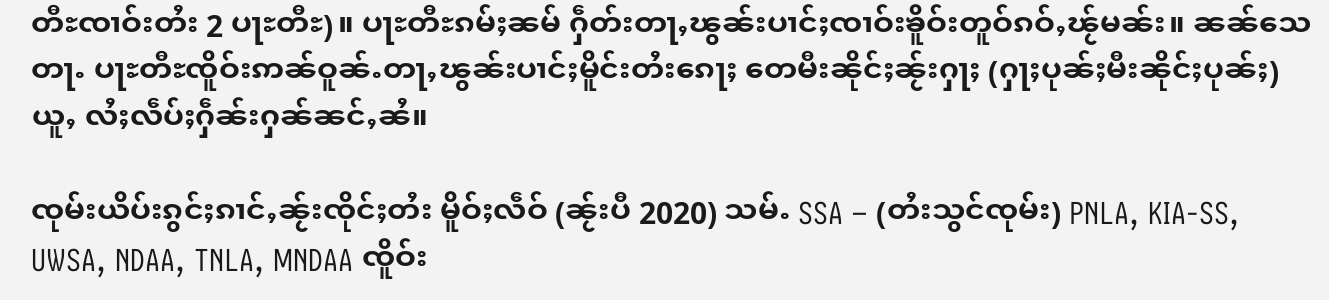တီႊၸၢဝ်းတႆး 2 ပႃႊတီႊ)။ ပႃႊတီႊၵမ်ႈၼမ် ႁဵတ်းတႃႇၽွၼ်းပၢင်ႈၸၢဝ်းၶိူဝ်းတူဝ်ၵဝ်ႇၽႂ်မၼ်း။ ၼၼ်သေတႃႉ ပႃႊတီႊၸိူဝ်းဢၼ်ဝူၼ်ႉတႃႇၽွၼ်းပၢင်ႈမိူင်းတႆးၵေႃႈ တေမီးၼိုင်ႈၼႂ်းႁႃႈ (ႁႃႈပုၼ်ႈမီးၼိုင်ႈပုၼ်ႈ) ယူႇ လႆႈလဵပ်ႈႁဵၼ်းႁၼ်ၼင်ႇၼႆ။

ၸုမ်းယိပ်းၵွင်ႈၵၢင်ႇၼႂ်းၸိုင်ႈတႆး မိူဝ်ႈလဵဝ် (ၼႂ်းပီ 2020) သမ်ႉ SSA – (တႆးသွင်ၸုမ်း) PNLA, KIA-SS, UWSA, NDAA, TNLA, MNDAA ၸိူဝ်း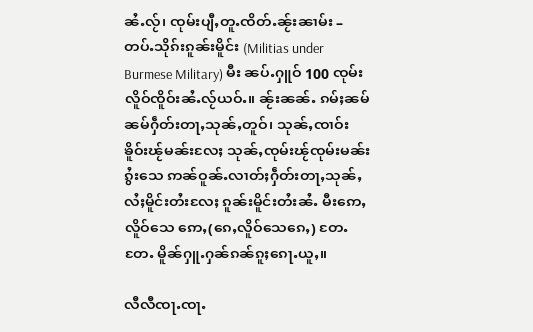ၼႆႉလႂ်၊ ၸုမ်းပျီႇတူႉၸိတ်ႉၼႂ်းၼၢမ်း – တပ်ႉသိုၵ်းၵူၼ်းမိူင်း (Militias under Burmese Military) မီး ၼပ်ႉႁူဝ် 100 ၸုမ်းလိူဝ်ၸိူဝ်းၼႆႉလႂ်ယဝ်ႉ။ ၼႂ်းၼၼ်ႉ ၵမ်ႈၼမ်ၼမ်ႁဵတ်းတႃႇသုၼ်ႇတူဝ်၊ သုၼ်ႇၸၢဝ်းၶိူဝ်းၽႂ်မၼ်းလႄႈ သုၼ်ႇၸုမ်းၽႂ်ၸုမ်းမၼ်းၵွႆးသေ ဢၼ်ဝူၼ်ႉလၢတ်ႈႁဵတ်းတႃႇသုၼ်ႇလႆႈမိူင်းတႆးလႄႈ ၵူၼ်းမိူင်းတႆးၼႆႉ မီးဢေႇလိူဝ်သေ ဢေႇ(ၵေႇလိူဝ်သေၵေႇ) တႄႉတႄႉ မိူၼ်ႁူႉႁၼ်ၵၼ်ၵူႈၵေႃႉယူႇ။

လီလီၸႃႉၸႃႉ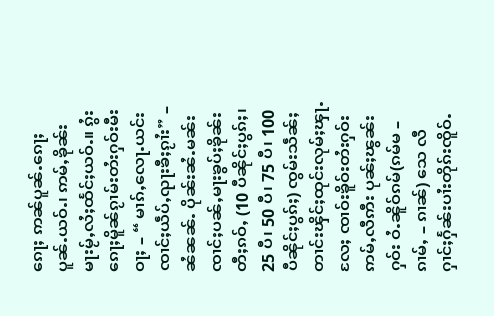ၵေႃႈ ဢၼ်ပူၼ်ႉၵေႃႈပူၼ်ႉယဝ်ႉ၊ ဢမ်ႇၶိုၼ်းမႃးမႂ်ႇလႆႈထႅင်ႈယဝ်ႉ။ ၵွႆးၵေႃႈမိူၼ်ၵႂၢမ်းတႆးႁဝ်းမီးဝႃႈ – “ မၢၵ်ႇလေႃႉယင်းၸၢင်ႈယဵပ်ႇၺႃးၶီႈၵႂၢႆး” – ၼႆၼၼ်ႉ ပိုၼ်းၼႆႉမၼ်းၸၢင်ႈပၼ်ႇမႃးၶွပ်ႈၶိုၼ်းတီႈၵဝ်ႇ (10 ပီၼိုင်ႈပွၵ်ႈ၊ 25 ပီ၊ 50 ပီ၊ 75 ပီ၊ 100 ပီၼိုင်ႈပွၵ်ႈ) ၸွမ်းသဵၼ်ႈတၢင်းၾိင်ႈထုင်းလုမ်ႈၾႃႉလႄႈ ၸၢဝ်းၶိူဝ်းတႆးႁဝ်း ဢမ်ႇလီဢီး ပုၼ်ႈၽွၼ်းႁဝ်း ဝႆႉၼိူဝ်ၵမ်(ၵမ်မ – ၵၢမ်ႇ – ၵၢၼ်) သေ လီႁၢင်ႈႁႅၼ်းပၢႆးတိုၵ်းၸိူဝ်ႉ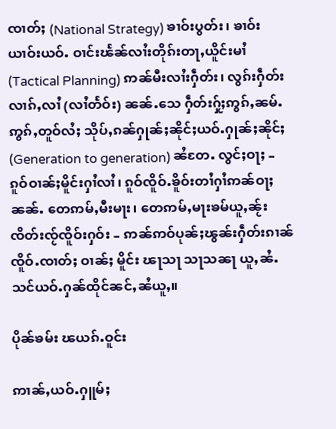ၸၢတ်ႈ (National Strategy) ၶၢဝ်းပွတ်း၊ ၶၢဝ်းယၢဝ်းယဝ်ႉ ဝၢင်းၽႅၼ်လၢႆးတိုၵ်းတႃႇယိူင်းမၢႆ (Tactical Planning) ဢၼ်မီးလၢႆးႁဵတ်း၊ လွၵ်းႁဵတ်းလၢၵ်ႇလၢႆ (လၢႆတႅဝ်း) ၼၼ်ႉသေ ႁဵတ်းႁႂ်ႈဢွၵ်ႇၼမ်ႉဢွၵ်ႇတူဝ်လႆႈ သိုပ်ႇၵၼ်ႁုၼ်ႈၼိုင်ႈယဝ်ႉႁုၼ်ႈၼိုင်ႈ (Generation to generation) ၼႆတႄႉ လွင်ႈဝႃႈ – ၵူဝ်ဝၢၼ်ႈမိူင်းႁၢႆလၢႆ၊ ၵူဝ်ၸိူဝ်ႉၶိူဝ်းတၢႆႁၢႆဢၼ်ဝႃႈၼၼ်ႉ တေဢမ်ႇမီးမႃး၊ တေဢမ်ႇမႃးၶမ်ယူႇၼႂ်းၸိတ်းၸႂ်ၸိူဝ်းႁဝ်း – ဢၼ်ဢဝ်ပုၼ်ႈၽွၼ်းႁဵတ်းၵၢၼ်ၸိူဝ်ႉၸၢတ်ႈ ဝၢၼ်ႈ မိူင်း ၽႃသႃ သႃသၼႃ ယူႇၼႆႉသင်ယဝ်ႉႁၼ်ထိုင်ၼင်ႇၼႆယူႇ။

ပိုၼ်ၶမ်း ၽယၵ်ႉဝူင်း

ဢၢၼ်ႇယဝ်ႉႁူမ်ႈ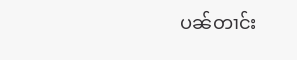ပၼ်တၢင်း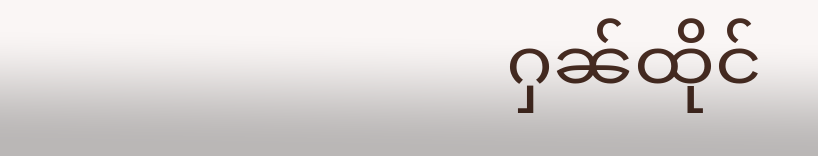ႁၼ်ထိုင်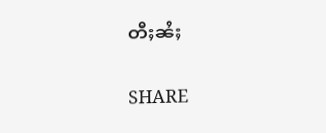တီႈၼႆႈ

SHARE